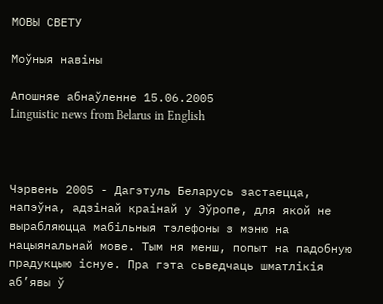МОВЫ СВЕТУ

Моўныя навіны

Апошняе абнаўленне 15.06.2005
Linguistic news from Belarus in English



Чэрвень 2005 - Дагэтуль Беларусь застаецца, напэўна, адзінай краінай у Эўропе, для якой не вырабляюцца мабільныя тэлефоны з мэню на нацыянальнай мове. Тым ня менш, попыт на падобную прадукцыю існуе. Пра гэта сьведчаць шматлікія аб’явы ў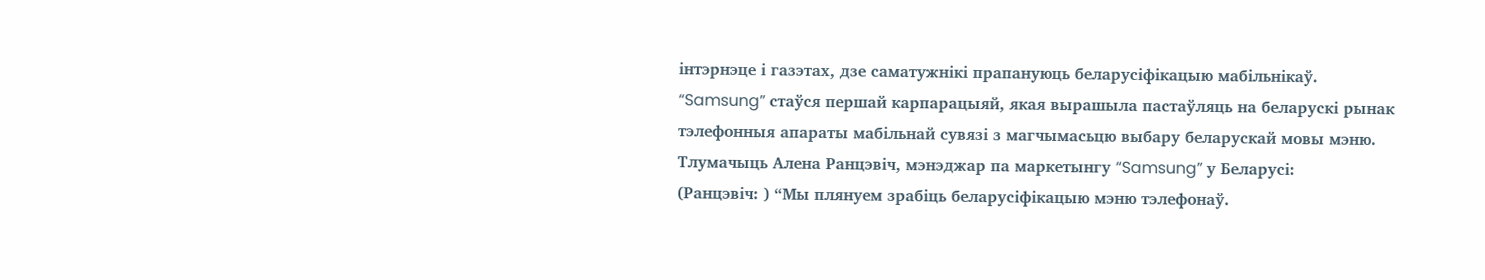інтэрнэце і газэтах, дзе саматужнікі прапануюць беларусіфікацыю мабільнікаў.
“Samsung” стаўся першай карпарацыяй, якая вырашыла пастаўляць на беларускі рынак тэлефонныя апараты мабільнай сувязі з магчымасьцю выбару беларускай мовы мэню. Тлумачыць Алена Ранцэвіч, мэнэджар па маркетынгу “Samsung” у Беларусі:
(Ранцэвіч: ) “Мы плянуем зрабіць беларусіфікацыю мэню тэлефонаў.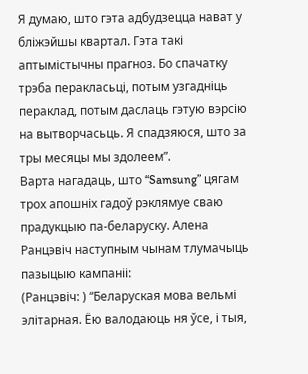Я думаю, што гэта адбудзецца нават у бліжэйшы квартал. Гэта такі аптымістычны прагноз. Бо спачатку трэба перакласьці, потым узгадніць пераклад, потым даслаць гэтую вэрсію на вытворчасьць. Я спадзяюся, што за тры месяцы мы здолеем”.
Варта нагадаць, што “Samsung” цягам трох апошніх гадоў рэклямуе сваю прадукцыю па-беларуску. Алена Ранцэвіч наступным чынам тлумачыць пазыцыю кампаніі:
(Ранцэвіч: ) “Беларуская мова вельмі элітарная. Ёю валодаюць ня ўсе, і тыя,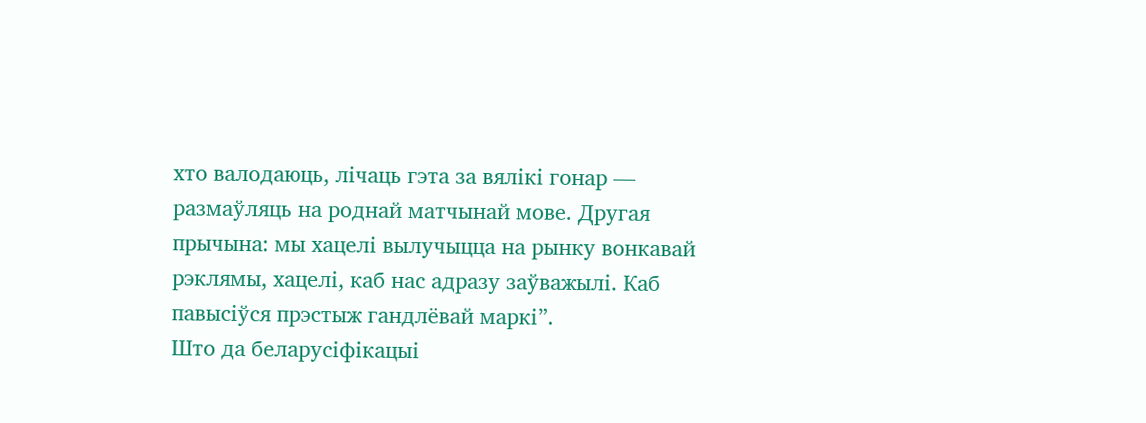хто валодаюць, лічаць гэта за вялікі гонар — размаўляць на роднай матчынай мове. Другая прычына: мы хацелі вылучыцца на рынку вонкавай рэклямы, хацелі, каб нас адразу заўважылі. Каб павысіўся прэстыж гандлёвай маркі”.
Што да беларусіфікацыі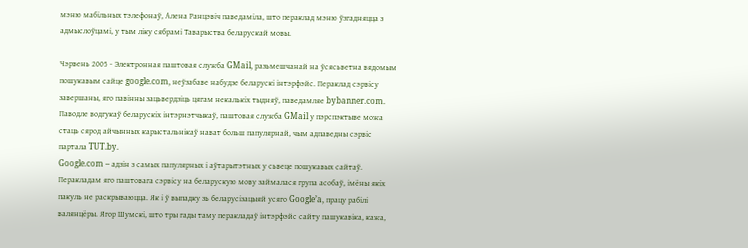мэню мабільных тэлефонаў, Алена Ранцэвіч паведаміла, што пераклад мэню ўзгадняцца з адмыслоўцамі, у тым ліку сябрамі Таварыства беларускай мовы.

Чэрвень 2005 - Электронная паштовая служба GMail, разьмешчанай на ўсясьветна вядомым пошукавым сайце google.com, неўзабаве набудзе беларускі інтэрфэйс. Пераклад сэрвісу завершаны, яго павінны зацьвердзіць цягам некалькіх тыдняў, паведамляе bybanner.com. Паводле водгукаў беларускіх інтэрнэтчыкаў, паштовая служба GMail у пэрспэктыве можа стаць сярод айчынных карыстальнікаў нават больш папулярнай, чым адпаведны сэрвіс партала TUT.by.
Google.com – адзін з самых папулярных і аўтарытэтных у сьвеце пошукавых сайтаў. Перакладам яго паштовага сэрвісу на беларускую мову займалася група асобаў, імёны якіх пакуль не раскрываюцца. Як і ў выпадку зь беларусізацыяй усяго Google’a, працу рабілі валянцёры. Ягор Шумскі, што тры гады таму перакладаў інтэрфэйс сайту пашукавіка, кажа,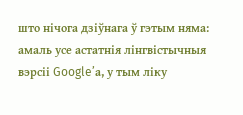што нічога дзіўнага ў гэтым няма: амаль усе астатнія лінгвістычныя вэрсіі Google’а, у тым ліку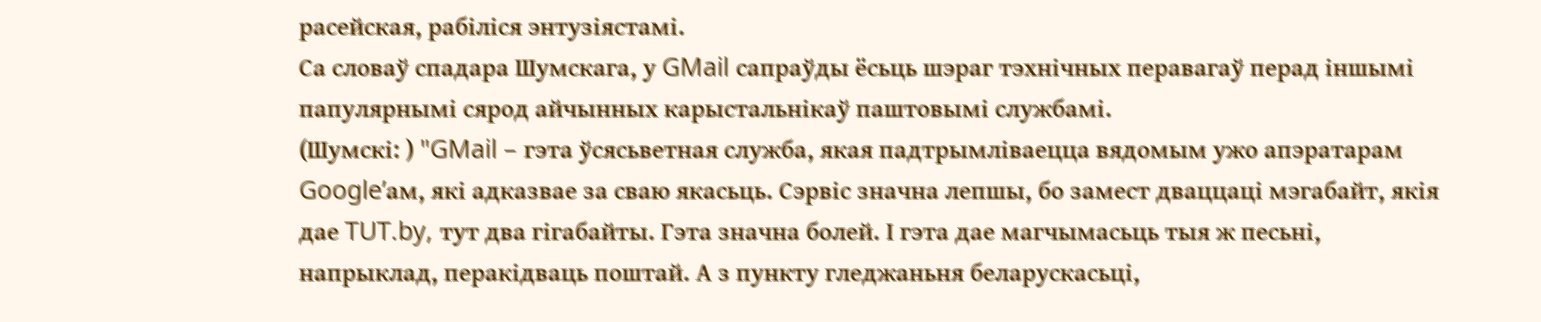расейская, рабіліся энтузіястамі.
Са словаў спадара Шумскага, у GMail сапраўды ёсьць шэраг тэхнічных перавагаў перад іншымі папулярнымі сярод айчынных карыстальнікаў паштовымі службамі.
(Шумскі: ) "GMail – гэта ўсясьветная служба, якая падтрымліваецца вядомым ужо апэратарам Google’ам, які адказвае за сваю якасьць. Сэрвіс значна лепшы, бо замест дваццаці мэгабайт, якія дае TUT.by, тут два гігабайты. Гэта значна болей. І гэта дае магчымасьць тыя ж песьні, напрыклад, перакідваць поштай. А з пункту гледжаньня беларускасьці,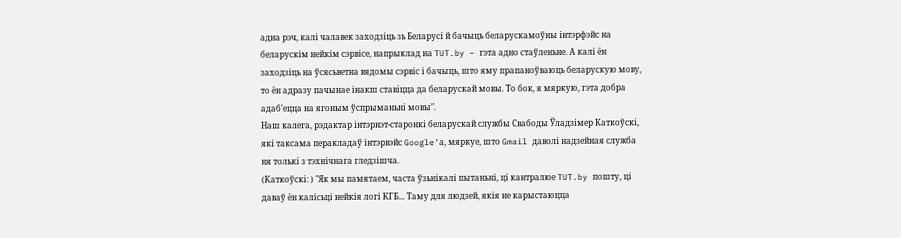адна рэч, калі чалавек заходзіць зь Беларусі й бачыць беларускамоўны інтэрфэйс на беларускім нейкім сэрвісе, напрыклад на TUT.by – гэта адно стаўленьне. А калі ён заходзіць на ўсясьветна вядомы сэрвіс і бачыць, што яму прапаноўваюць беларускую мову, то ён адразу пачынае інакш ставіцца да беларускай мовы. То бок, я мяркую, гэта добра адаб’ецца на ягоным ўспрыманьні мовы".
Наш калега, рэдактар інтэрнэт-старонкі беларускай службы Свабоды Ўладзімер Каткоўскі, які таксама перакладаў інтэрвэйс Google’а, мяркуе, што Gmail даволі надзейная служба ня толькі з тэхнічнага гледзішча.
(Каткоўскі: ) "Як мы памятаем, часта ўзьнікалі пытаньні, ці кантралюе TUT.by пошту, ці даваў ён калісьці нейкія логі КГБ... Таму для людзей, якія не карыстаюцца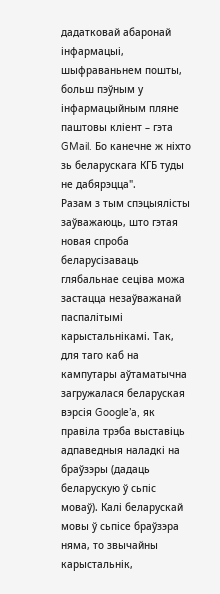дадатковай абаронай інфармацыі, шыфраваньнем пошты, больш пэўным у інфармацыйным пляне паштовы кліент – гэта GMail. Бо канечне ж ніхто зь беларускага КГБ туды не дабярэцца".
Разам з тым спэцыялісты заўважаюць, што гэтая новая спроба беларусізаваць глябальнае сеціва можа застацца незаўважанай паспалітымі карыстальнікамі. Так, для таго каб на кампутары аўтаматычна загружалася беларуская вэрсія Google’a, як правіла трэба выставіць адпаведныя наладкі на браўзэры (дадаць беларускую ў сьпіс моваў). Калі беларускай мовы ў сьпісе браўзэра няма, то звычайны карыстальнік,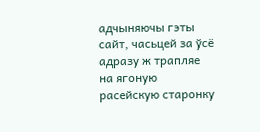адчыняючы гэты сайт, часьцей за ўсё адразу ж трапляе на ягоную расейскую старонку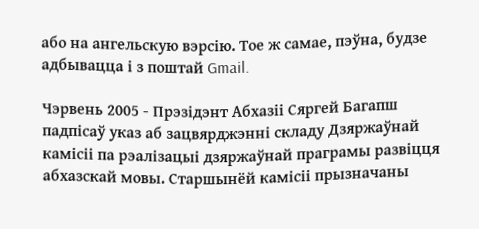або на ангельскую вэрсію. Тое ж самае, пэўна, будзе адбывацца і з поштай Gmail.

Чэрвень 2005 - Прэзідэнт Абхазіі Сяргей Багапш падпісаў указ аб зацвярджэнні складу Дзяржаўнай камісіі па рэалізацыі дзяржаўнай праграмы развіцця абхазскай мовы. Старшынёй камісіі прызначаны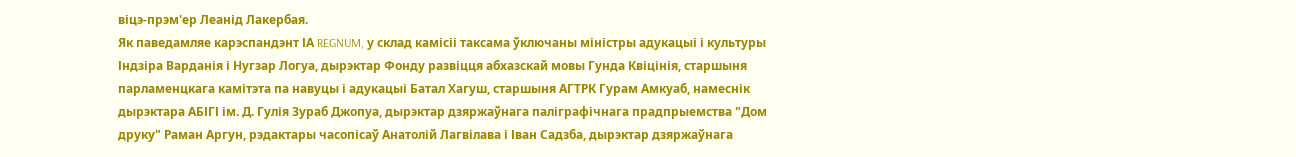віцэ-прэм'ер Леанід Лакербая.
Як паведамляе карэспандэнт ІА REGNUM, у склад камісіі таксама ўключаны міністры адукацыі і культуры Індзіра Варданія і Нугзар Логуа, дырэктар Фонду развіцця абхазскай мовы Гунда Квіцінія, старшыня парламенцкага камітэта па навуцы і адукацыі Батал Хагуш, старшыня АГТРК Гурам Амкуаб, намеснік дырэктара АБІГІ ім. Д. Гулія Зураб Джопуа, дырэктар дзяржаўнага паліграфічнага прадпрыемства "Дом друку" Раман Аргун, рэдактары часопісаў Анатолій Лагвілава і Іван Садзба, дырэктар дзяржаўнага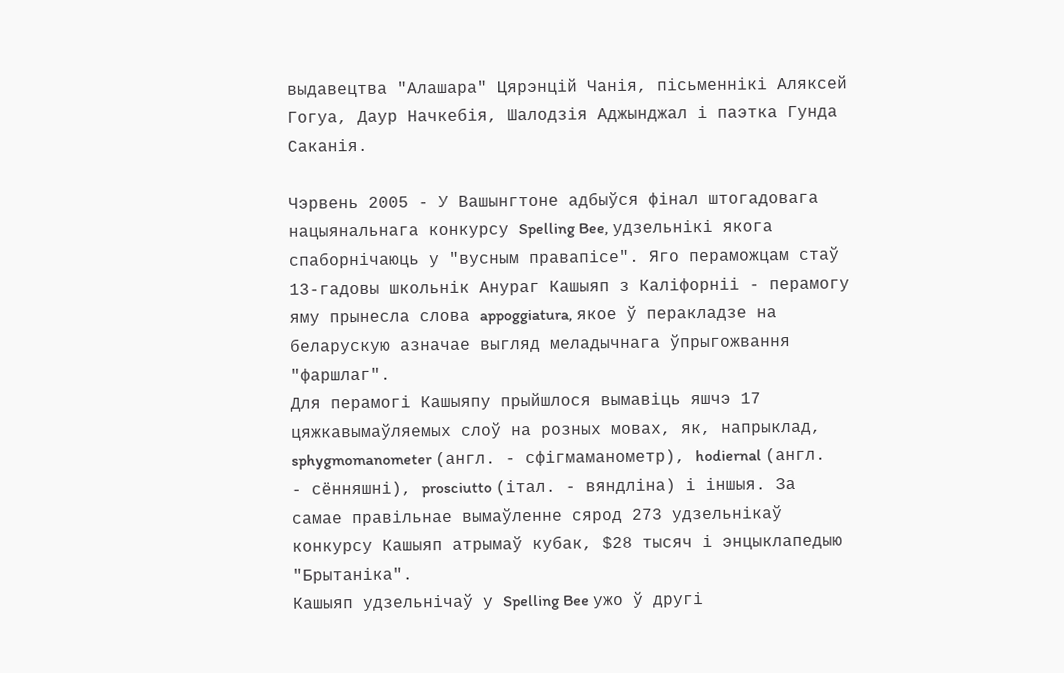выдавецтва "Алашара" Цярэнцій Чанія, пісьменнікі Аляксей Гогуа, Даур Начкебія, Шалодзія Аджынджал і паэтка Гунда Саканія.

Чэрвень 2005 - У Вашынгтоне адбыўся фінал штогадовага нацыянальнага конкурсу Spelling Bee, удзельнікі якога спаборнічаюць у "вусным правапісе". Яго пераможцам стаў 13-гадовы школьнік Анураг Кашыяп з Каліфорніі - перамогу яму прынесла слова appoggiatura, якое ў перакладзе на беларускую азначае выгляд меладычнага ўпрыгожвання "фаршлаг".
Для перамогі Кашыяпу прыйшлося вымавіць яшчэ 17 цяжкавымаўляемых слоў на розных мовах, як, напрыклад, sphygmomanometer (англ. - сфігмаманометр), hodiernal (англ. - сённяшні), prosciutto (італ. - вяндліна) і іншыя. За самае правільнае вымаўленне сярод 273 удзельнікаў конкурсу Кашыяп атрымаў кубак, $28 тысяч і энцыклапедыю "Брытаніка".
Кашыяп удзельнічаў у Spelling Bee ужо ў другі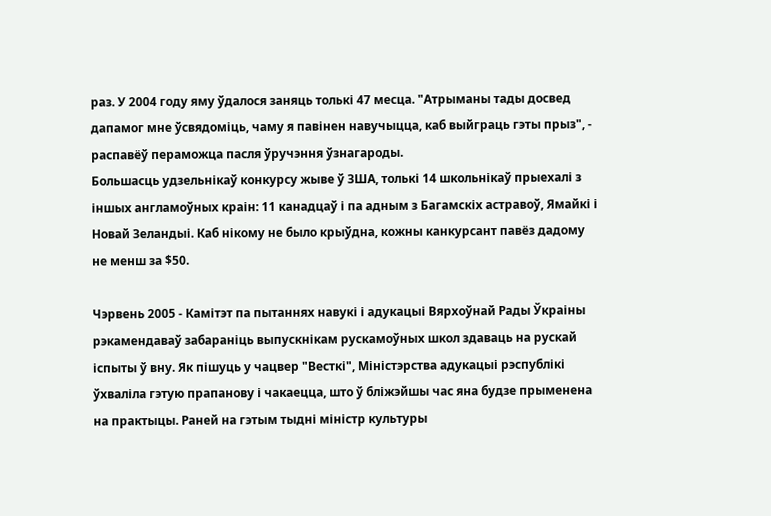раз. У 2004 году яму ўдалося заняць толькі 47 месца. "Атрыманы тады досвед дапамог мне ўсвядоміць, чаму я павінен навучыцца, каб выйграць гэты прыз", - распавёў пераможца пасля ўручэння ўзнагароды.
Большасць удзельнікаў конкурсу жыве ў ЗША, толькі 14 школьнікаў прыехалі з іншых англамоўных краін: 11 канадцаў і па адным з Багамскіх астравоў, Ямайкі і Новай Зеландыі. Каб нікому не было крыўдна, кожны канкурсант павёз дадому не менш за $50.

Чэрвень 2005 - Камітэт па пытаннях навукі і адукацыі Вярхоўнай Рады Ўкраіны рэкамендаваў забараніць выпускнікам рускамоўных школ здаваць на рускай іспыты ў вну. Як пішуць у чацвер "Весткі", Міністэрства адукацыі рэспублікі ўхваліла гэтую прапанову і чакаецца, што ў бліжэйшы час яна будзе прыменена на практыцы. Раней на гэтым тыдні міністр культуры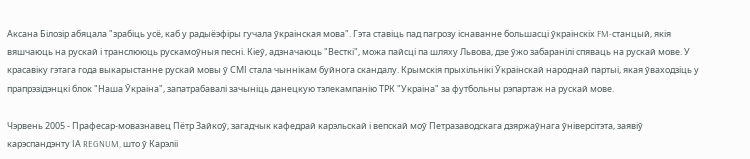Аксана Білозір абяцала "зрабіць усё, каб у радыёэфіры гучала ўкраінская мова". Гэта ставіць пад пагрозу існаванне большасці ўкраінскіх FM-станцый, якія вяшчаюць на рускай і транслююць рускамоўныя песні. Кіеў, адзначаюць "Весткі", можа пайсці па шляху Львова, дзе ўжо забаранілі спяваць на рускай мове. У красавіку гэтага года выкарыстанне рускай мовы ў СМІ стала чыннікам буйнога скандалу. Крымскія прыхільнікі Ўкраінскай народнай партыі, якая ўваходзіць у прапрэзідэнцкі блок "Наша Ўкраіна", запатрабавалі зачыніць данецкую тэлекампанію ТРК "Украіна" за футбольны рэпартаж на рускай мове.

Чэрвень 2005 - Прафесар-мовазнавец Пётр Зайкоў, загадчык кафедрай карэльскай і вепскай моў Петразаводскага дзяржаўнага ўніверсітэта, заявіў карэспандэнту ІА REGNUM, што ў Карэліі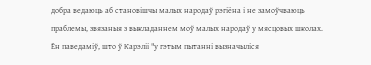добра ведаюць аб становішчы малых народаў рэгіёна і не замоўчваюць праблемы, звязаныя з выкладаннем моў малых народаў у мясцовых школах. Ён паведаміў, што ў Карэліі "у гэтым пытанні вызначыліся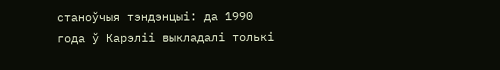станоўчыя тэндэнцыі: да 1990 года ў Карэліі выкладалі толькі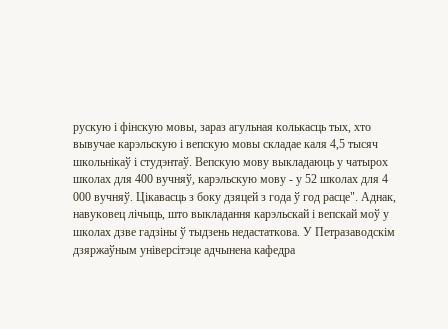рускую і фінскую мовы, зараз агульная колькасць тых, хто вывучае карэльскую і вепскую мовы складае каля 4,5 тысяч школьнікаў і студэнтаў. Вепскую мову выкладаюць у чатырох школах для 400 вучняў, карэльскую мову - у 52 школах для 4 000 вучняў. Цікавасць з боку дзяцей з года ў год расце". Аднак, навуковец лічыць, што выкладання карэльскай і вепскай моў у школах дзве гадзіны ў тыдзень недастаткова. У Петразаводскім дзяржаўным універсітэце адчынена кафедра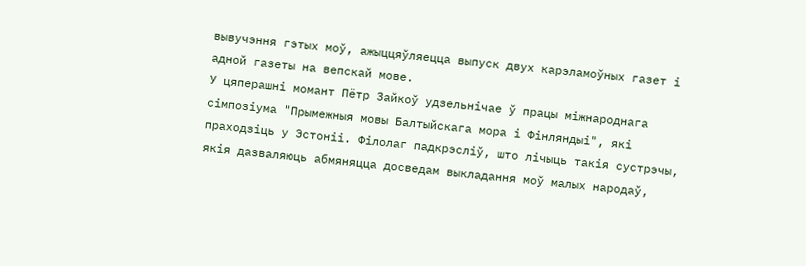вывучэння гэтых моў, ажыццяўляецца выпуск двух карэламоўных газет і адной газеты на вепскай мове.
У цяперашні момант Пётр Зайкоў удзельнічае ў працы міжнароднага сімпозіума "Прымежныя мовы Балтыйскага мора і Фінляндыі", які праходзіць у Эстоніі. Філолаг падкрэсліў, што лічыць такія сустрэчы, якія дазваляюць абмяняцца досведам выкладання моў малых народаў,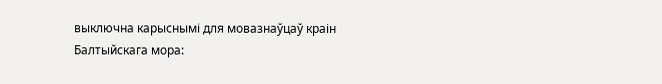выключна карыснымі для мовазнаўцаў краін Балтыйскага мора: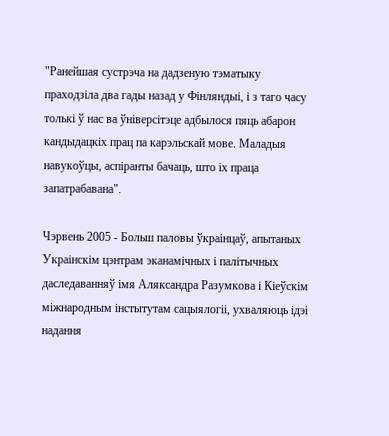"Ранейшая сустрэча на дадзеную тэматыку праходзіла два гады назад у Фінляндыі, і з таго часу толькі ў нас ва ўніверсітэце адбылося пяць абарон кандыдацкіх прац па карэльскай мове. Маладыя навукоўцы, аспіранты бачаць, што іх праца запатрабавана".

Чэрвень 2005 - Больш паловы ўкраінцаў, апытаных Украінскім цэнтрам эканамічных і палітычных даследаванняў імя Аляксандра Разумкова і Кіеўскім міжнародным інстытутам сацыялогіі, ухваляюць ідэі надання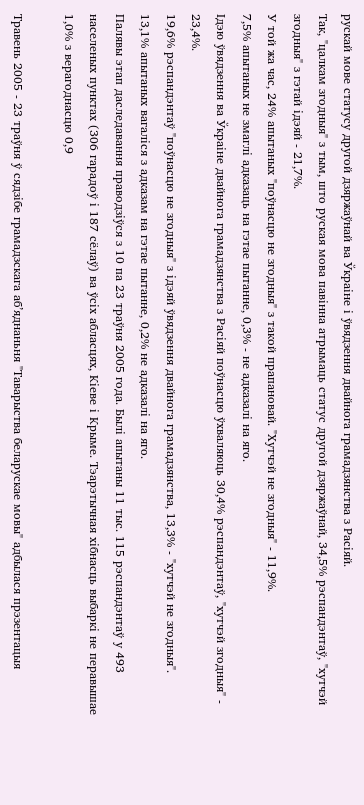рускай мове статусу другой дзяржаўнай ва Ўкраіне і ўвядзення двайнога грамадзянства з Расіяй.
Так, "цалкам згодныя" з тым, што руская мова павінна атрымаць статус другой дзяржаўнай, 34,5% рэспандэнтаў, "хутчэй згодныя" з гэтай ідэяй - 21,7%.
У той жа час, 24% апытаных "поўнасцю не згодныя" з такой прапановай. "Хутчэй не згодныя" - 11,9%.
7,5% апытаных не змаглі адказаць на гэтае пытанне, 0,3% - не адказалі на яго.
Ідэю ўвядзення ва Ўкраіне двайнога грамадзянства з Расіяй поўнасцю ўхваляюць 30,4% рэспандэнтаў, "хутчэй згодныя" - 23,4%.
19,6% рэспандэнтаў "поўнасцю не згодныя" з ідэяй ўвядзення двайнога грамадзянства, 13,3% - "хутчэй не згодныя".
13,1% апытаных вагаліся з адказам на гэтае пытанне, 0,2% не адказалі на яго.
Палявы этап даследавання праводзіўся з 10 па 23 траўня 2005 года. Былі апытаны 11 тыс. 115 рэспандэнтаў у 493 населеных пунктах (306 гарадоў і 187 сёлаў) ва ўсіх абласцях, Кіеве і Крыме. Тэарэтычная хібнасць выбаркі не перавышае 1,0% з верагоднасцю 0,9

Травень 2005 - 23 траўня ў сядзібе грамадзскага аб’яднаньня "Таварыства беларускае мовы" адбылася прэзентацыя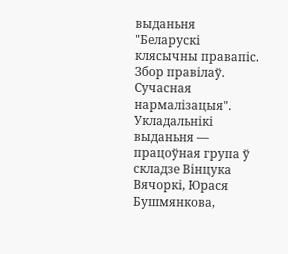выданьня "Беларускі клясычны правапіс. Збор правілаў. Сучасная нармалізацыя". Укладальнікі выданьня — працоўная група ў складзе Вінцука Вячоркі, Юрася Бушмянкова,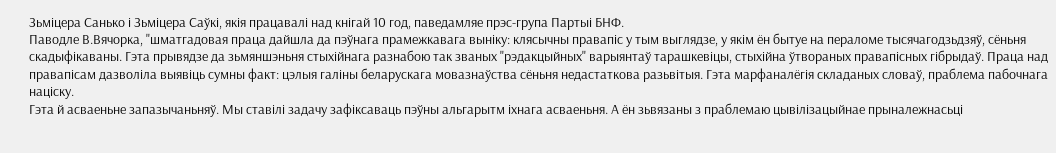Зьміцера Санько і Зьміцера Саўкі, якія працавалі над кнігай 10 год, паведамляе прэс-група Партыі БНФ.
Паводле В.Вячорка, "шматгадовая праца дайшла да пэўнага прамежкавага выніку: клясычны правапіс у тым выглядзе, у якім ён бытуе на пераломе тысячагодзьдзяў, сёньня скадыфікаваны. Гэта прывядзе да зьмяншэньня стыхійнага разнабою так званых "рэдакцыйных" варыянтаў тарашкевіцы, стыхійна ўтвораных правапісных гібрыдаў. Праца над правапісам дазволіла выявіць сумны факт: цэлыя галіны беларускага мовазнаўства сёньня недастаткова разьвітыя. Гэта марфаналёгія складаных словаў, праблема пабочнага націску.
Гэта й асваеньне запазычаньняў. Мы ставілі задачу зафіксаваць пэўны альгарытм іхнага асваеньня. А ён зьвязаны з праблемаю цывілізацыйнае прыналежнасьці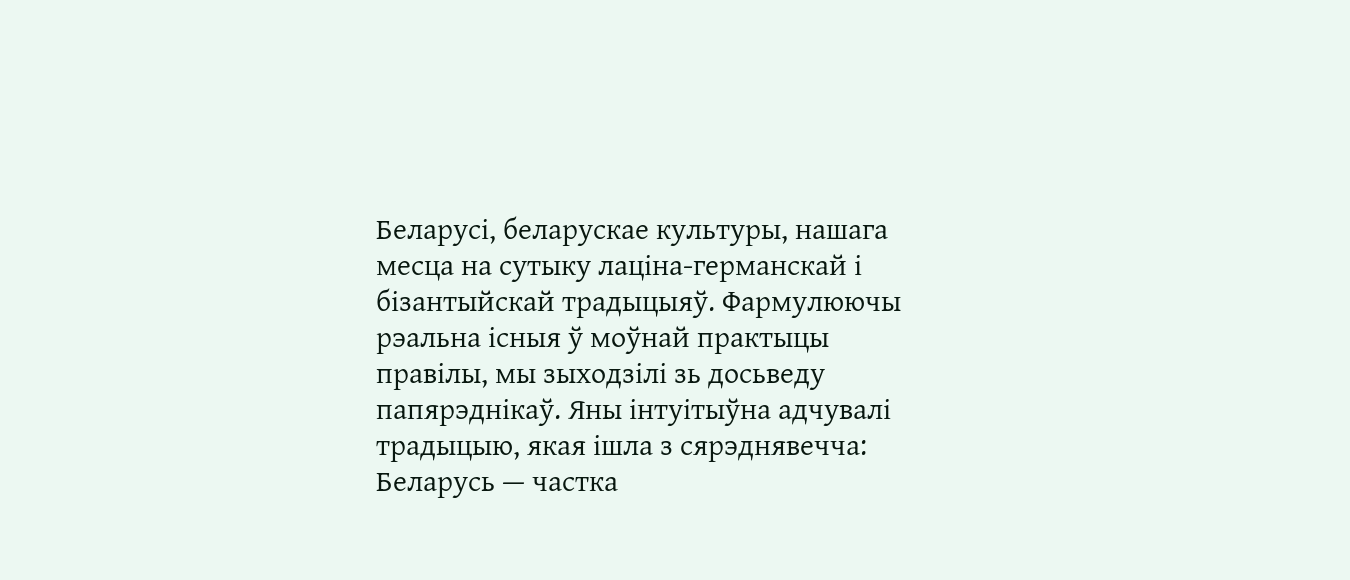Беларусі, беларускае культуры, нашага месца на сутыку лаціна-германскай і бізантыйскай традыцыяў. Фармулюючы рэальна існыя ў моўнай практыцы правілы, мы зыходзілі зь досьведу папярэднікаў. Яны інтуітыўна адчувалі традыцыю, якая ішла з сярэднявечча: Беларусь — частка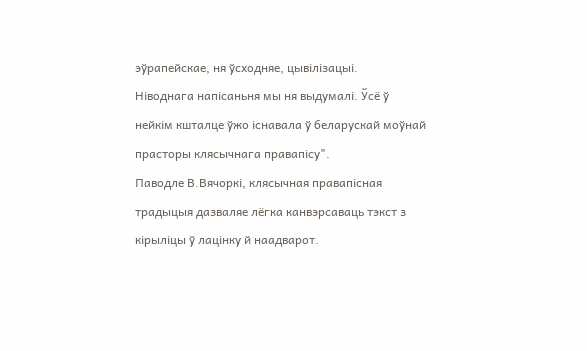эўрапейскае, ня ўсходняе, цывілізацыі.
Ніводнага напісаньня мы ня выдумалі. Ўсё ў нейкім кшталце ўжо існавала ў беларускай моўнай прасторы клясычнага правапісу".
Паводле В.Вячоркі, клясычная правапісная традыцыя дазваляе лёгка канвэрсаваць тэкст з кірыліцы ў лацінку й наадварот.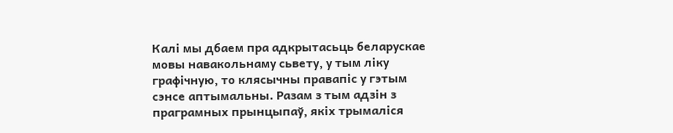Калі мы дбаем пра адкрытасьць беларускае мовы навакольнаму сьвету, у тым ліку графічную, то клясычны правапіс у гэтым сэнсе аптымальны. Разам з тым адзін з праграмных прынцыпаў, якіх трымаліся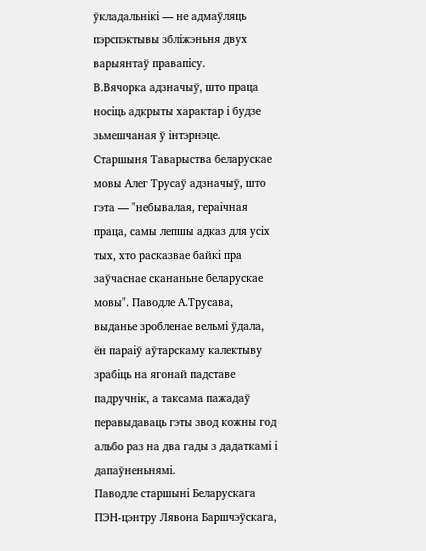ўкладальнікі — не адмаўляць пэрспэктывы збліжэньня двух варыянтаў правапісу.
В.Вячорка адзначыў, што праца носіць адкрыты характар і будзе зьмешчаная ў інтэрнэце.
Старшыня Таварыства беларускае мовы Алег Трусаў адзначыў, што гэта — "небывалая, гераічная праца, самы лепшы адказ для усіх тых, хто расказвае байкі пра заўчаснае скананьне беларускае мовы". Паводле А.Трусава, выданье зробленае вельмі ўдала, ён параіў аўтарскаму калектыву зрабіць на ягонай падставе падручнік, а таксама пажадаў перавыдаваць гэты звод кожны год альбо раз на два гады з дадаткамі і дапаўненьнямі.
Паводле старшыні Беларускага ПЭН-цэнтру Лявона Баршчэўскага,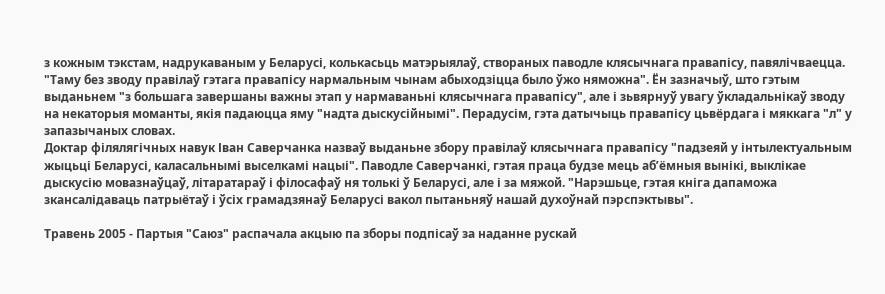з кожным тэкстам, надрукаваным у Беларусі, колькасьць матэрыялаў, створаных паводле клясычнага правапісу, павялічваецца. "Таму без зводу правілаў гэтага правапісу нармальным чынам абыходзіцца было ўжо няможна". Ён зазначыў, што гэтым выданьнем "з большага завершаны важны этап у нармаваньні клясычнага правапісу", але і зьвярнуў увагу ўкладальнікаў зводу на некаторыя моманты, якія падаюцца яму "надта дыскусійнымі". Перадусім, гэта датычыць правапісу цьвёрдага і мяккага "л" у запазычаных словах.
Доктар філялягічных навук Іван Саверчанка назваў выданьне збору правілаў клясычнага правапісу "падзеяй у інтылектуальным жыцьці Беларусі, каласальнымі выселкамі нацыі". Паводле Саверчанкі, гэтая праца будзе мець аб’ёмныя вынікі, выклікае дыскусію мовазнаўцаў, літаратараў і філосафаў ня толькі ў Беларусі, але і за мяжой. "Нарэшьце, гэтая кніга дапаможа зкансалідаваць патрыётаў і ўсіх грамадзянаў Беларусі вакол пытаньняў нашай духоўнай пэрспэктывы".

Травень 2005 - Партыя "Саюз" распачала акцыю па зборы подпісаў за наданне рускай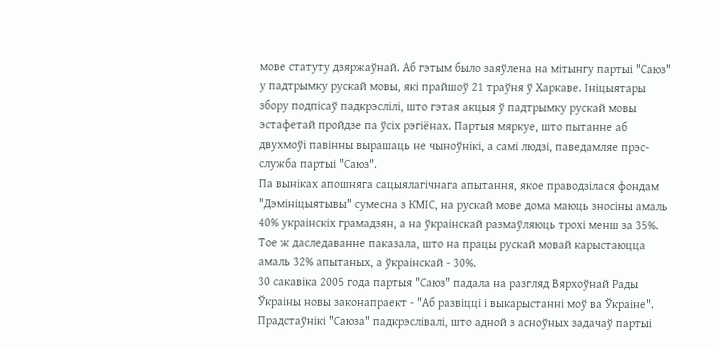мове статуту дзяржаўнай. Аб гэтым было заяўлена на мітынгу партыі "Саюз" у падтрымку рускай мовы, які прайшоў 21 траўня ў Харкаве. Ініцыятары збору подпісаў падкрэслілі, што гэтая акцыя ў падтрымку рускай мовы эстафетай пройдзе па ўсіх рэгіёнах. Партыя мяркуе, што пытанне аб двухмоўі павінны вырашаць не чыноўнікі, а самі людзі, паведамляе прэс-служба партыі "Саюз".
Па выніках апошняга сацыялагічнага апытання, якое праводзілася фондам "Дэмініцыятывы" сумесна з КМІС, на рускай мове дома маюць зносіны амаль 40% украінскіх грамадзян, а на ўкраінскай размаўляюць трохі менш за 35%. Тое ж даследаванне паказала, што на працы рускай мовай карыстаюцца амаль 32% апытаных, а ўкраінскай - 30%.
30 сакавіка 2005 года партыя "Саюз" падала на разгляд Вярхоўнай Рады Ўкраіны новы законапраект - "Аб развіцці і выкарыстанні моў ва Ўкраіне".
Прадстаўнікі "Саюза" падкрэслівалі, што адной з асноўных задачаў партыі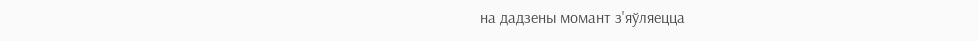на дадзены момант з'яўляецца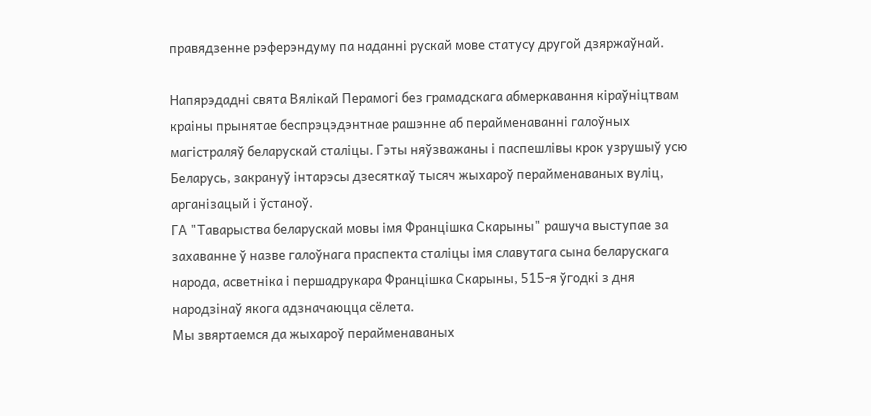правядзенне рэферэндуму па наданні рускай мове статусу другой дзяржаўнай.

Напярэдадні свята Вялікай Перамогі без грамадскага абмеркавання кіраўніцтвам краіны прынятае беспрэцэдэнтнае рашэнне аб перайменаванні галоўных магістраляў беларускай сталіцы. Гэты няўзважаны і паспешлівы крок узрушыў усю Беларусь, закрануў інтарэсы дзесяткаў тысяч жыхароў перайменаваных вуліц, арганізацый і ўстаноў.
ГА "Таварыства беларускай мовы імя Францішка Скарыны" рашуча выступае за захаванне ў назве галоўнага праспекта сталіцы імя славутага сына беларускага народа, асветніка і першадрукара Францішка Скарыны, 515-я ўгодкі з дня народзінаў якога адзначаюцца сёлета.
Мы звяртаемся да жыхароў перайменаваных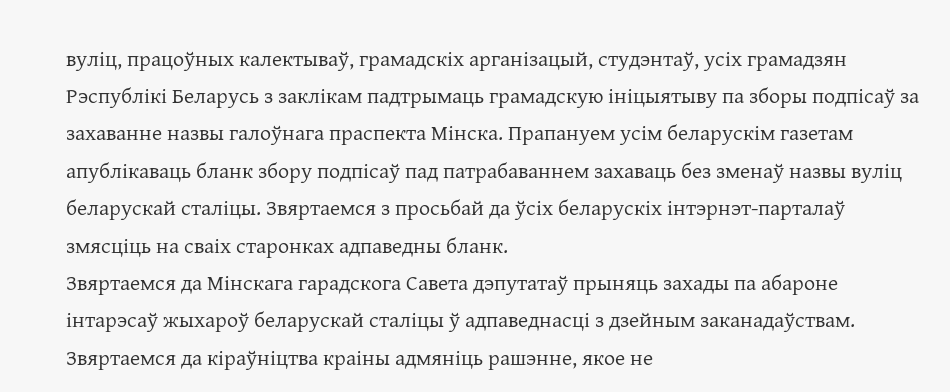вуліц, працоўных калектываў, грамадскіх арганізацый, студэнтаў, усіх грамадзян Рэспублікі Беларусь з заклікам падтрымаць грамадскую ініцыятыву па зборы подпісаў за захаванне назвы галоўнага праспекта Мінска. Прапануем усім беларускім газетам апублікаваць бланк збору подпісаў пад патрабаваннем захаваць без зменаў назвы вуліц беларускай сталіцы. Звяртаемся з просьбай да ўсіх беларускіх інтэрнэт-парталаў змясціць на сваіх старонках адпаведны бланк.
Звяртаемся да Мінскага гарадскога Савета дэпутатаў прыняць захады па абароне інтарэсаў жыхароў беларускай сталіцы ў адпаведнасці з дзейным заканадаўствам.
Звяртаемся да кіраўніцтва краіны адмяніць рашэнне, якое не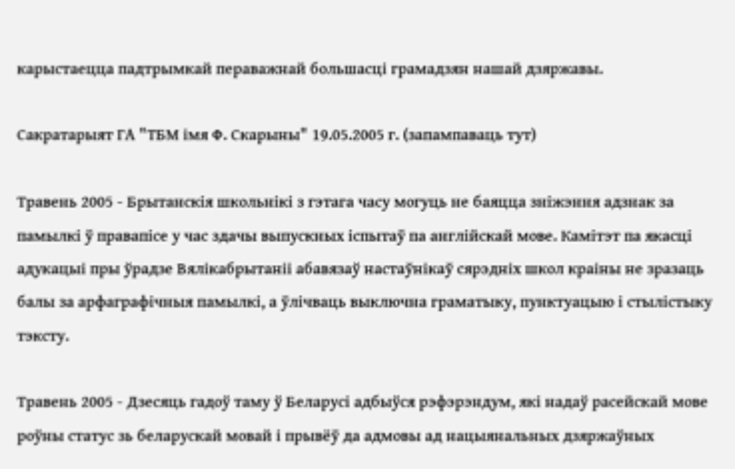карыстаецца падтрымкай пераважнай большасці грамадзян нашай дзяржавы.

Сакратарыят ГА "ТБМ імя Ф. Скарыны" 19.05.2005 г. (запампаваць тут)

Травень 2005 - Брытанскія школьнікі з гэтага часу могуць не баяцца зніжэння адзнак за памылкі ў правапісе у час здачы выпускных іспытаў па англійскай мове. Камітэт па якасці адукацыі пры ўрадзе Вялікабрытаніі абавязаў настаўнікаў сярэдніх школ краіны не зразаць балы за арфаграфічныя памылкі, а ўлічваць выключна граматыку, пунктуацыю і стылістыку тэксту.

Травень 2005 - Дзесяць гадоў таму ў Беларусі адбыўся рэфэрэндум, які надаў расейскай мове роўны статус зь беларускай мовай і прывёў да адмовы ад нацыянальных дзяржаўных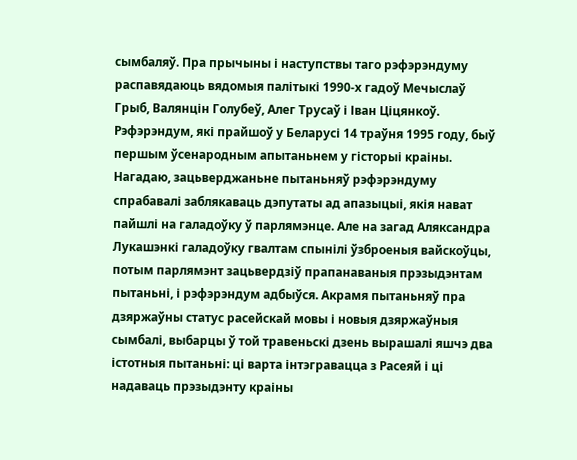сымбаляў. Пра прычыны і наступствы таго рэфэрэндуму распавядаюць вядомыя палітыкі 1990-х гадоў Мечыслаў Грыб, Валянцін Голубеў, Алег Трусаў і Іван Ціцянкоў.
Рэфэрэндум, які прайшоў у Беларусі 14 траўня 1995 году, быў першым ўсенародным апытаньнем у гісторыі краіны. Нагадаю, зацьверджаньне пытаньняў рэфэрэндуму спрабавалі заблякаваць дэпутаты ад апазыцыі, якія нават пайшлі на галадоўку ў парлямэнце. Але на загад Аляксандра Лукашэнкі галадоўку гвалтам спынілі ўзброеныя вайскоўцы, потым парлямэнт зацьвердзіў прапанаваныя прэзыдэнтам пытаньні, і рэфэрэндум адбыўся. Акрамя пытаньняў пра дзяржаўны статус расейскай мовы і новыя дзяржаўныя сымбалі, выбарцы ў той травеньскі дзень вырашалі яшчэ два істотныя пытаньні: ці варта інтэгравацца з Расеяй і ці надаваць прэзыдэнту краіны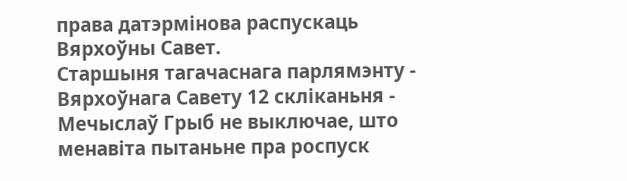права датэрмінова распускаць Вярхоўны Савет.
Старшыня тагачаснага парлямэнту - Вярхоўнага Савету 12 скліканьня - Мечыслаў Грыб не выключае, што менавіта пытаньне пра роспуск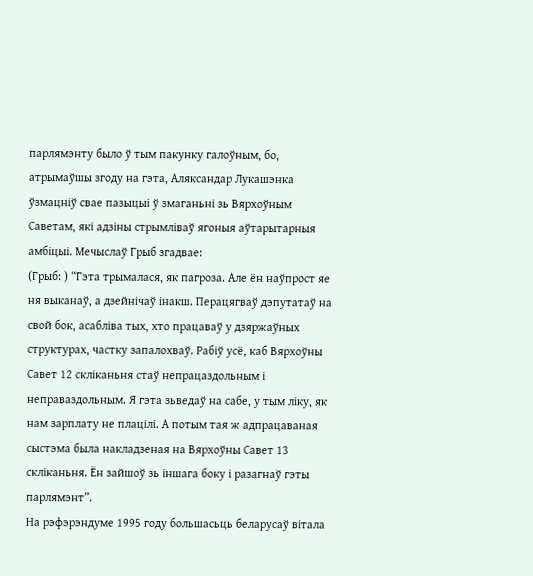парлямэнту было ў тым пакунку галоўным, бо, атрымаўшы згоду на гэта, Аляксандар Лукашэнка ўзмацніў свае пазыцыі ў змаганьні зь Вярхоўным Саветам, які адзіны стрымліваў ягоныя аўтарытарныя амбіцыі. Мечыслаў Грыб згадвае:
(Грыб: ) “Гэта трымалася, як пагроза. Але ён наўпрост яе ня выканаў, а дзейнічаў інакш. Перацягваў дэпутатаў на свой бок, асабліва тых, хто працаваў у дзяржаўных структурах, частку запалохваў. Рабіў усё, каб Вярхоўны Савет 12 скліканьня стаў непрацаздольным і неправаздольным. Я гэта зьведаў на сабе, у тым ліку, як нам зарплату не плацілі. А потым тая ж адпрацаваная сыстэма была накладзеная на Вярхоўны Савет 13 скліканьня. Ён зайшоў зь іншага боку і разагнаў гэты парлямэнт”.
На рэфэрэндуме 1995 году большасьць беларусаў вітала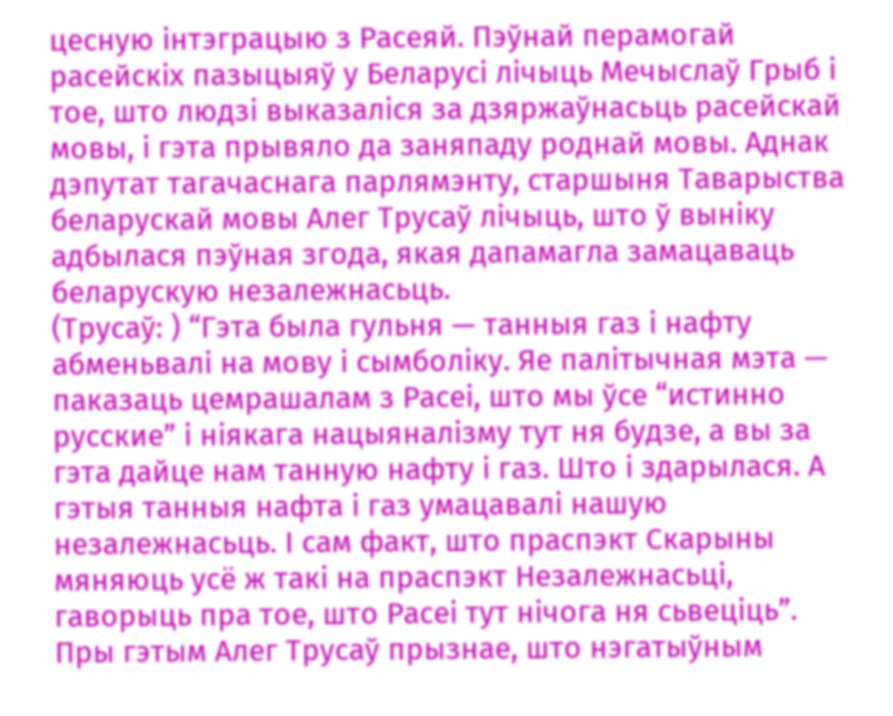цесную інтэграцыю з Расеяй. Пэўнай перамогай расейскіх пазыцыяў у Беларусі лічыць Мечыслаў Грыб і тое, што людзі выказаліся за дзяржаўнасьць расейскай мовы, і гэта прывяло да заняпаду роднай мовы. Аднак дэпутат тагачаснага парлямэнту, старшыня Таварыства беларускай мовы Алег Трусаў лічыць, што ў выніку адбылася пэўная згода, якая дапамагла замацаваць беларускую незалежнасьць.
(Трусаў: ) “Гэта была гульня — танныя газ і нафту абменьвалі на мову і сымболіку. Яе палітычная мэта — паказаць цемрашалам з Расеі, што мы ўсе “истинно русские” і ніякага нацыяналізму тут ня будзе, а вы за гэта дайце нам танную нафту і газ. Што і здарылася. А гэтыя танныя нафта і газ умацавалі нашую незалежнасьць. І сам факт, што праспэкт Скарыны мяняюць усё ж такі на праспэкт Незалежнасьці, гаворыць пра тое, што Расеі тут нічога ня сьвеціць”.
Пры гэтым Алег Трусаў прызнае, што нэгатыўным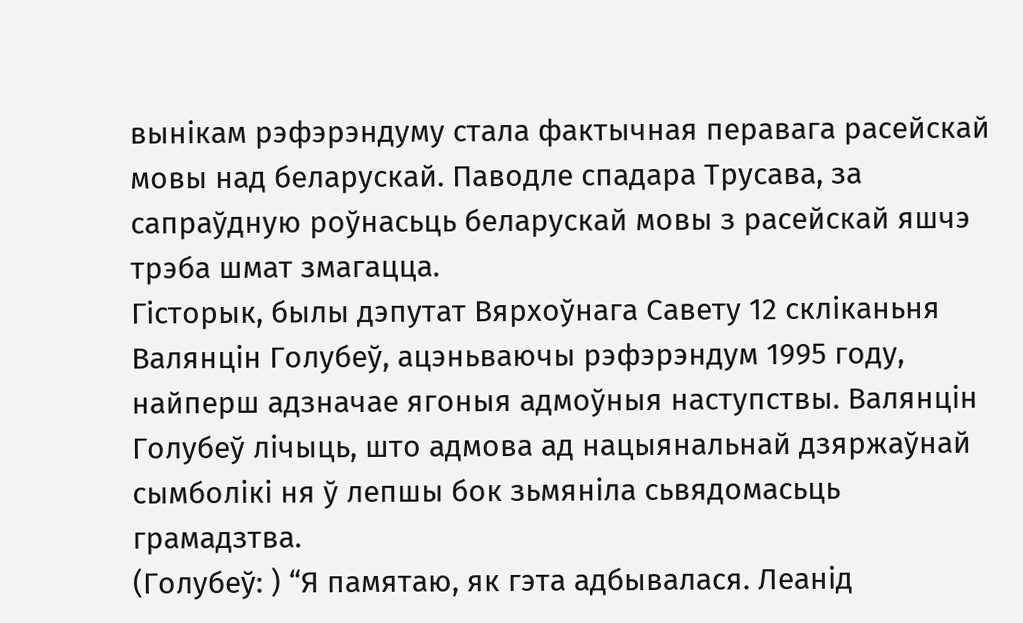вынікам рэфэрэндуму стала фактычная перавага расейскай мовы над беларускай. Паводле спадара Трусава, за сапраўдную роўнасьць беларускай мовы з расейскай яшчэ трэба шмат змагацца.
Гісторык, былы дэпутат Вярхоўнага Савету 12 скліканьня Валянцін Голубеў, ацэньваючы рэфэрэндум 1995 году, найперш адзначае ягоныя адмоўныя наступствы. Валянцін Голубеў лічыць, што адмова ад нацыянальнай дзяржаўнай сымболікі ня ў лепшы бок зьмяніла сьвядомасьць грамадзтва.
(Голубеў: ) “Я памятаю, як гэта адбывалася. Леанід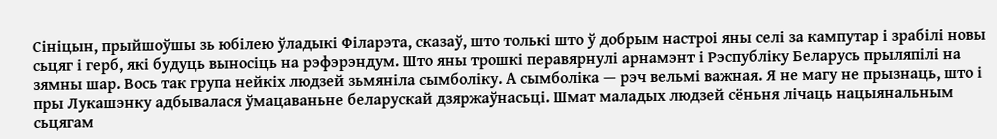Сініцын, прыйшоўшы зь юбілею ўладыкі Філарэта, сказаў, што толькі што ў добрым настроі яны селі за кампутар і зрабілі новы сьцяг і герб, які будуць выносіць на рэфэрэндум. Што яны трошкі перавярнулі арнамэнт і Рэспубліку Беларусь прыляпілі на зямны шар. Вось так група нейкіх людзей зьмяніла сымболіку. А сымболіка — рэч вельмі важная. Я не магу не прызнаць, што і пры Лукашэнку адбывалася ўмацаваньне беларускай дзяржаўнасьці. Шмат маладых людзей сёньня лічаць нацыянальным сьцягам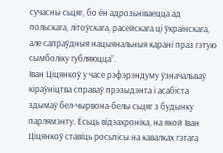сучасны сьцяг, бо ён адрозьніваецца ад польскага, літоўскага, расейскага ці ўкраінскага, але сапраўдныя нацыянальныя карані праз гэтую сымболіку губляюцца”.
Іван Ціцянкоў у часе рэфэрэндуму ўзначальваў кіраўніцтва справаў прэзыдэнта і асабіста здымаў бел-чырвона-белы сьцяг з будынку парлямэнту. Ёсьць відэахроніка, на якой Іван Ціцянкоў ставіць росьпісы на кавалках гэтага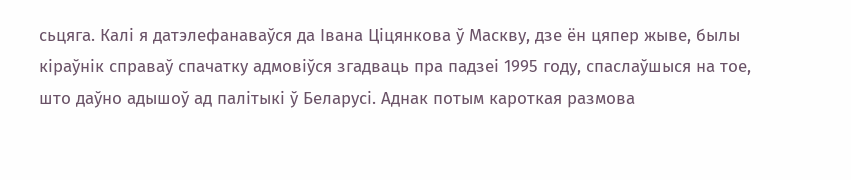сьцяга. Калі я датэлефанаваўся да Івана Ціцянкова ў Маскву, дзе ён цяпер жыве, былы кіраўнік справаў спачатку адмовіўся згадваць пра падзеі 1995 году, спаслаўшыся на тое, што даўно адышоў ад палітыкі ў Беларусі. Аднак потым кароткая размова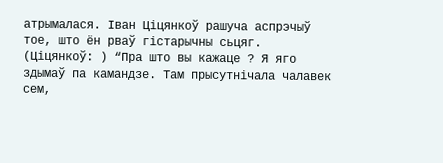атрымалася. Іван Ціцянкоў рашуча аспрэчыў тое, што ён рваў гістарычны сьцяг.
(Ціцянкоў: ) “Пра што вы кажаце ? Я яго здымаў па камандзе. Там прысутнічала чалавек сем,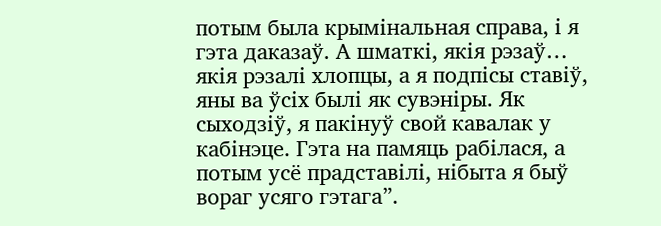потым была крымінальная справа, і я гэта даказаў. А шматкі, якія рэзаў… якія рэзалі хлопцы, а я подпісы ставіў, яны ва ўсіх былі як сувэніры. Як сыходзіў, я пакінуў свой кавалак у кабінэце. Гэта на памяць рабілася, а потым усё прадставілі, нібыта я быў вораг усяго гэтага”.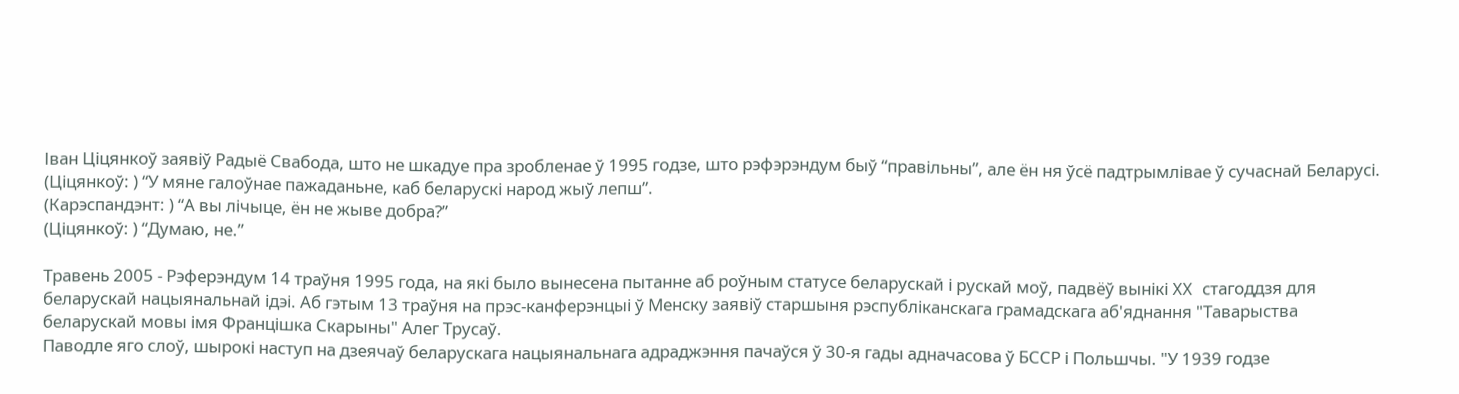Іван Ціцянкоў заявіў Радыё Свабода, што не шкадуе пра зробленае ў 1995 годзе, што рэфэрэндум быў “правільны”, але ён ня ўсё падтрымлівае ў сучаснай Беларусі.
(Ціцянкоў: ) “У мяне галоўнае пажаданьне, каб беларускі народ жыў лепш”.
(Карэспандэнт: ) “А вы лічыце, ён не жыве добра?”
(Ціцянкоў: ) “Думаю, не.”

Травень 2005 - Рэферэндум 14 траўня 1995 года, на які было вынесена пытанне аб роўным статусе беларускай і рускай моў, падвёў вынікі XX стагоддзя для беларускай нацыянальнай ідэі. Аб гэтым 13 траўня на прэс-канферэнцыі ў Менску заявіў старшыня рэспубліканскага грамадскага аб'яднання "Таварыства беларускай мовы імя Францішка Скарыны" Алег Трусаў.
Паводле яго слоў, шырокі наступ на дзеячаў беларускага нацыянальнага адраджэння пачаўся ў 30-я гады адначасова ў БССР і Польшчы. "У 1939 годзе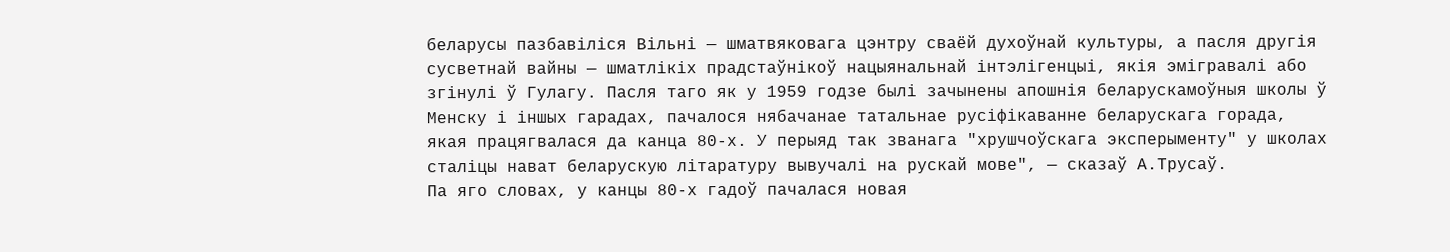беларусы пазбавіліся Вільні — шматвяковага цэнтру сваёй духоўнай культуры, а пасля другія сусветнай вайны — шматлікіх прадстаўнікоў нацыянальнай інтэлігенцыі, якія эмігравалі або згінулі ў Гулагу. Пасля таго як у 1959 годзе былі зачынены апошнія беларускамоўныя школы ў Менску і іншых гарадах, пачалося нябачанае татальнае русіфікаванне беларускага горада, якая працягвалася да канца 80-х. У перыяд так званага "хрушчоўскага эксперыменту" у школах сталіцы нават беларускую літаратуру вывучалі на рускай мове", — сказаў А.Трусаў.
Па яго словах, у канцы 80-х гадоў пачалася новая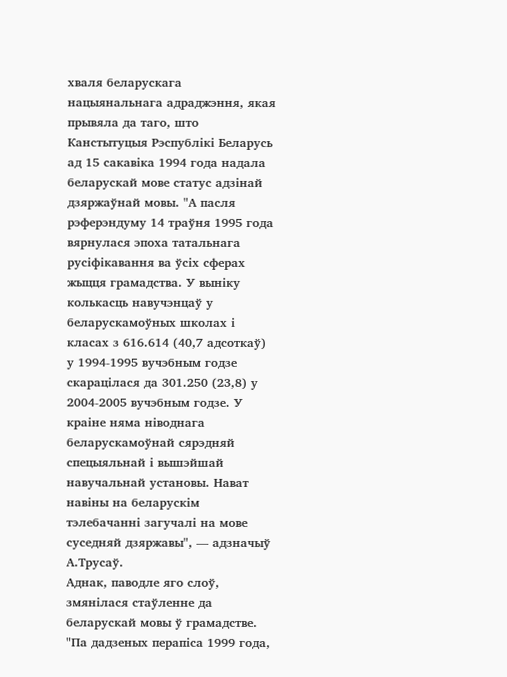хваля беларускага нацыянальнага адраджэння, якая прывяла да таго, што Канстытуцыя Рэспублікі Беларусь ад 15 сакавіка 1994 года надала беларускай мове статус адзінай дзяржаўнай мовы. "А пасля рэферэндуму 14 траўня 1995 года вярнулася эпоха татальнага русіфікавання ва ўсіх сферах жыцця грамадства. У выніку колькасць навучэнцаў у беларускамоўных школах і класах з 616.614 (40,7 адсоткаў) у 1994-1995 вучэбным годзе скарацілася да 301.250 (23,8) у 2004-2005 вучэбным годзе. У краіне няма ніводнага беларускамоўнай сярэдняй спецыяльнай і вышэйшай навучальнай установы. Нават навіны на беларускім тэлебачанні загучалі на мове суседняй дзяржавы", — адзначыў А.Трусаў.
Аднак, паводле яго слоў, змянілася стаўленне да беларускай мовы ў грамадстве. "Па дадзеных перапіса 1999 года,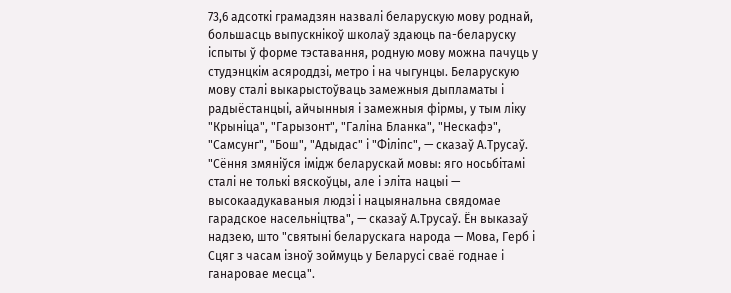73,6 адсоткі грамадзян назвалі беларускую мову роднай, большасць выпускнікоў школаў здаюць па-беларуску іспыты ў форме тэставання, родную мову можна пачуць у студэнцкім асяроддзі, метро і на чыгунцы. Беларускую мову сталі выкарыстоўваць замежныя дыпламаты і радыёстанцыі, айчынныя і замежныя фірмы, у тым ліку "Крыніца", "Гарызонт", "Галіна Бланка", "Нескафэ", "Самсунг", "Бош", "Адыдас" і "Філіпс", — сказаў А.Трусаў.
"Сёння змяніўся імідж беларускай мовы: яго носьбітамі сталі не толькі вяскоўцы, але і эліта нацыі — высокаадукаваныя людзі і нацыянальна свядомае гарадское насельніцтва", — сказаў А.Трусаў. Ён выказаў надзею, што "святыні беларускага народа — Мова, Герб і Сцяг з часам ізноў зоймуць у Беларусі сваё годнае і ганаровае месца".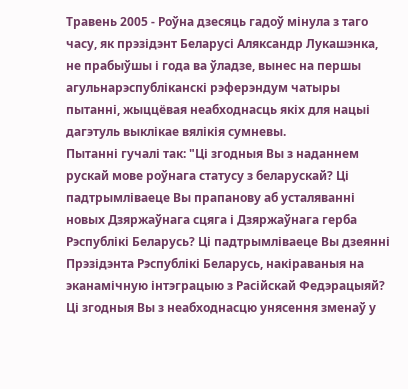Травень 2005 - Роўна дзесяць гадоў мінула з таго часу, як прэзідэнт Беларусі Аляксандр Лукашэнка, не прабыўшы і года ва ўладзе, вынес на першы агульнарэспубліканскі рэферэндум чатыры пытанні, жыццёвая неабходнасць якіх для нацыі дагэтуль выклікае вялікія сумневы.
Пытанні гучалі так: "Ці згодныя Вы з наданнем рускай мове роўнага статусу з беларускай? Ці падтрымліваеце Вы прапанову аб усталяванні новых Дзяржаўнага сцяга і Дзяржаўнага герба Рэспублікі Беларусь? Ці падтрымліваеце Вы дзеянні Прэзідэнта Рэспублікі Беларусь, накіраваныя на эканамічную інтэграцыю з Расійскай Федэрацыяй? Ці згодныя Вы з неабходнасцю унясення зменаў у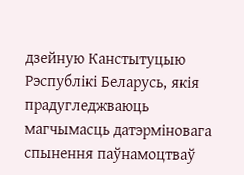дзейную Канстытуцыю Рэспублікі Беларусь, якія прадугледжваюць магчымасць датэрміновага спынення паўнамоцтваў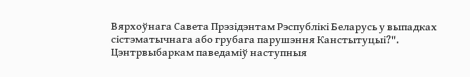Вярхоўнага Савета Прэзідэнтам Рэспублікі Беларусь у выпадках сістэматычнага або грубага парушэння Канстытуцыі?".
Цэнтрвыбаркам паведаміў наступныя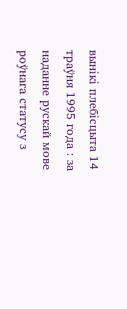вынікі плебісцыта 14 траўня 1995 года : за наданне рускай мове роўнага статусу з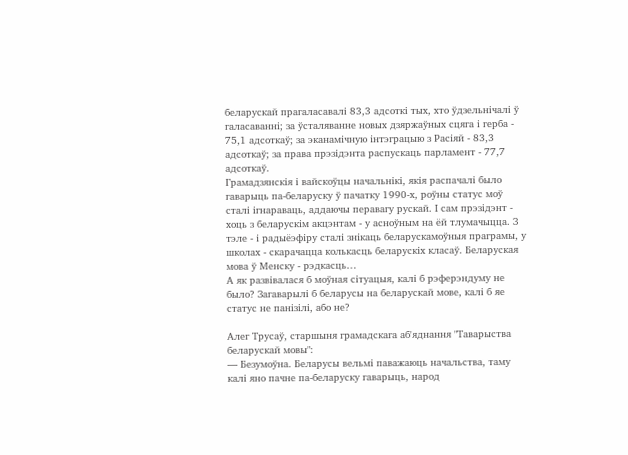беларускай прагаласавалі 83,3 адсоткі тых, хто ўдзельнічалі ў галасаванні; за ўсталяванне новых дзяржаўных сцяга і герба - 75,1 адсоткаў; за эканамічную інтэграцыю з Расіяй - 83,3 адсоткаў; за права прэзідэнта распускаць парламент - 77,7 адсоткаў.
Грамадзянскія і вайскоўцы начальнікі, якія распачалі было гаварыць па-беларуску ў пачатку 1990-х, роўны статус моў сталі ігнараваць, аддаючы перавагу рускай. І сам прэзідэнт - хоць з беларускім акцэнтам - у асноўным на ёй тлумачыцца. З тэле - і радыёэфіру сталі знікаць беларускамоўныя праграмы, у школах - скарачацца колькасць беларускіх класаў. Беларуская мова ў Менску - рэдкасць…
А як развівалася б моўная сітуацыя, калі б рэферэндуму не было? Загаварылі б беларусы на беларускай мове, калі б яе статус не панізілі, або не?

Алег Трусаў, старшыня грамадскага аб'яднання "Таварыства беларускай мовы":
— Безумоўна. Беларусы вельмі паважаюць начальства, таму калі яно пачне па-беларуску гаварыць, народ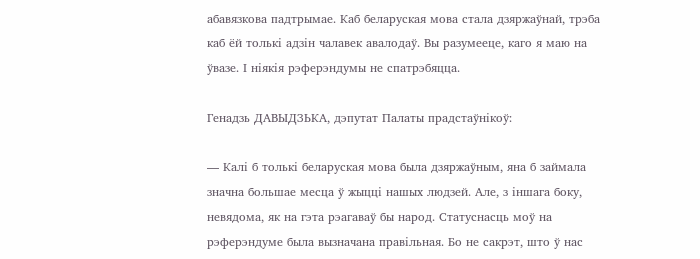абавязкова падтрымае. Каб беларуская мова стала дзяржаўнай, трэба каб ёй толькі адзін чалавек авалодаў. Вы разумееце, каго я маю на ўвазе. І ніякія рэферэндумы не спатрэбяцца.

Генадзь ДАВЫДЗЬКА, дэпутат Палаты прадстаўнікоў:

— Калі б толькі беларуская мова была дзяржаўным, яна б займала значна большае месца ў жыцці нашых людзей. Але, з іншага боку, невядома, як на гэта рэагаваў бы народ. Статуснасць моў на рэферэндуме была вызначана правільная. Бо не сакрэт, што ў нас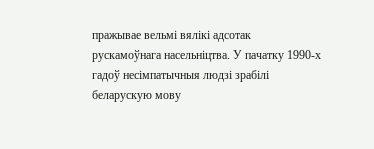пражывае вельмі вялікі адсотак рускамоўнага насельніцтва. У пачатку 1990-х гадоў несімпатычныя людзі зрабілі беларускую мову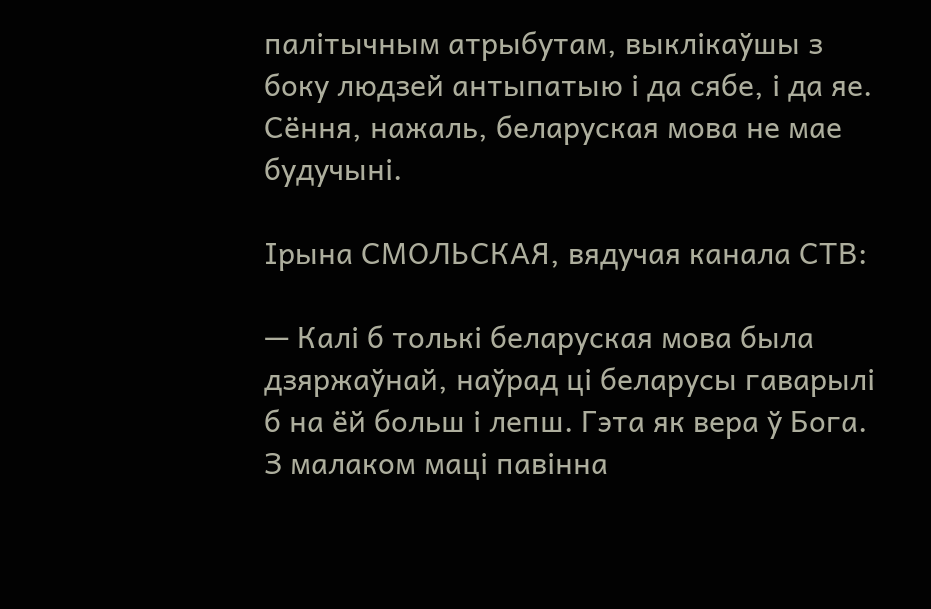палітычным атрыбутам, выклікаўшы з боку людзей антыпатыю і да сябе, і да яе. Сёння, нажаль, беларуская мова не мае будучыні.

Ірына СМОЛЬСКАЯ, вядучая канала СТВ:

— Калі б толькі беларуская мова была дзяржаўнай, наўрад ці беларусы гаварылі б на ёй больш і лепш. Гэта як вера ў Бога. З малаком маці павінна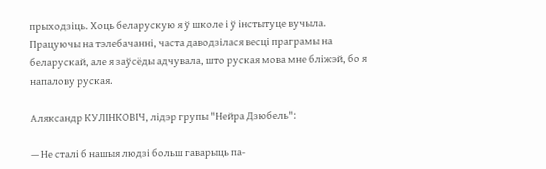прыходзіць. Хоць беларускую я ў школе і ў інстытуце вучыла. Працуючы на тэлебачанні, часта даводзілася весці праграмы на беларускай, але я заўсёды адчувала, што руская мова мне бліжэй, бо я напалову руская.

Аляксандр КУЛІНКОВІЧ, лідэр групы "Нейра Дзюбель":

— Не сталі б нашыя людзі больш гаварыць па-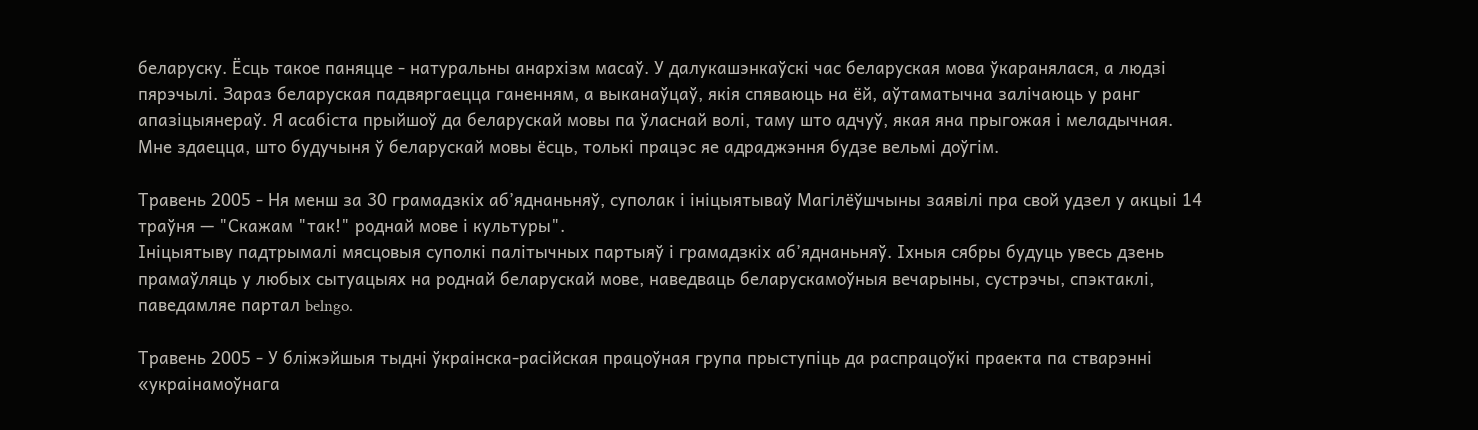беларуску. Ёсць такое паняцце - натуральны анархізм масаў. У далукашэнкаўскі час беларуская мова ўкаранялася, а людзі пярэчылі. Зараз беларуская падвяргаецца ганенням, а выканаўцаў, якія спяваюць на ёй, аўтаматычна залічаюць у ранг апазіцыянераў. Я асабіста прыйшоў да беларускай мовы па ўласнай волі, таму што адчуў, якая яна прыгожая і меладычная. Мне здаецца, што будучыня ў беларускай мовы ёсць, толькі працэс яе адраджэння будзе вельмі доўгім.

Травень 2005 - Ня менш за 30 грамадзкіх аб’яднаньняў, суполак і ініцыятываў Магілёўшчыны заявілі пра свой удзел у акцыі 14 траўня — "Скажам "так!" роднай мове і культуры".
Ініцыятыву падтрымалі мясцовыя суполкі палітычных партыяў і грамадзкіх аб’яднаньняў. Іхныя сябры будуць увесь дзень прамаўляць у любых сытуацыях на роднай беларускай мове, наведваць беларускамоўныя вечарыны, сустрэчы, спэктаклі, паведамляе партал belngo.

Травень 2005 - У бліжэйшыя тыдні ўкраінска-расійская працоўная група прыступіць да распрацоўкі праекта па стварэнні «украінамоўнага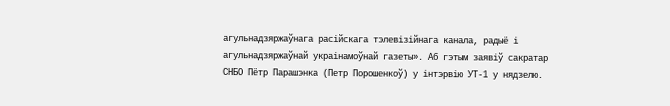агульнадзяржаўнага расійскага тэлевізійнага канала, радыё і агульнадзяржаўнай украінамоўнай газеты». Аб гэтым заявіў сакратар СНБО Пётр Парашэнка (Петр Порошенкоў) у інтэрвію УТ-1 у нядзелю.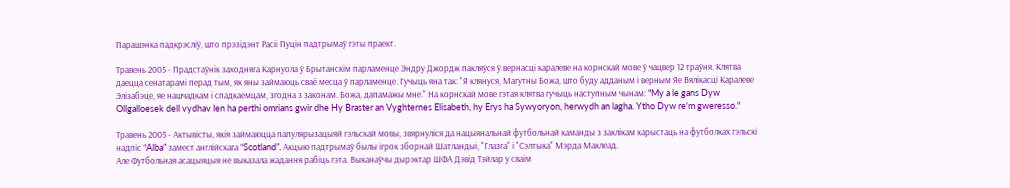Парашэнка падкрэсліў, што прэзідэнт Расіі Пуцін падтрымаў гэты праект.

Травень 2005 - Прадстаўнік заходняга Карнуола ў Брытанскім парламенце Эндру Джордж пакляўся ў вернасці каралеве на корнскай мове ў чацвер 12 траўня. Клятва даецца сенатарамі перад тым, як яны займаюць сваё месца ў парламенце. Гучыць яна так: "Я клянуся, Магутны Божа, што буду адданым і верным Яе Вялікасці Каралеве Элізабэце, яе нашчадкам і спадкаемцам, згодна з законам. Божа, дапамажы мне." На корнскай мове гэтая клятва гучыць наступным чынам: "My a le gans Dyw Ollgalloesek dell vydhav len ha perthi omrians gwir dhe Hy Braster an Vyghternes Elisabeth, hy Erys ha Sywyoryon, herwydh an lagha. Ytho Dyw re'm gweresso."

Травень 2005 - Актывісты, якія займаюцца папулярызацыяй гэльскай мовы, звярнуліся да нацыянальнай футбольнай каманды з заклікам карыстаць на футболках гэльскі надпіс “Alba” замест англійскага “Scotland”. Акцыю падтрымаў былы ігрок зборнай Шатландыі, "Глазга" і "Сэлтыка" Мэрда Маклеад.
Але Футбольная асацыяцыя не выказала жадання рабіць гэта. Выканаўчы дырэктар ШФА Дэвід Тэйлар у сваім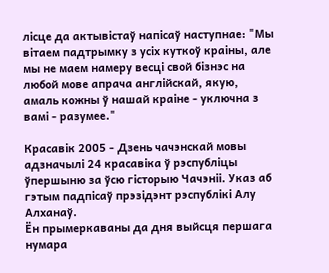лісце да актывістаў напісаў наступнае: "Мы вітаем падтрымку з усіх куткоў краіны, але мы не маем намеру весці свой бізнэс на любой мове апрача англійскай, якую, амаль кожны ў нашай краіне - уключна з вамі - разумее."

Красавік 2005 - Дзень чачэнскай мовы адзначылі 24 красавіка ў рэспубліцы ўпершыню за ўсю гісторыю Чачэніі. Указ аб гэтым падпісаў прэзідэнт рэспублікі Алу Алханаў.
Ён прымеркаваны да дня выйсця першага нумара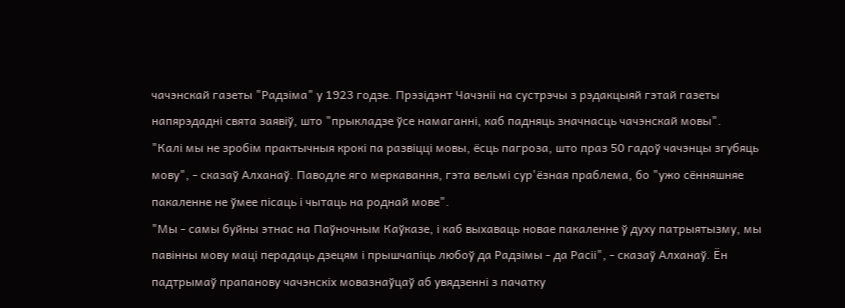чачэнскай газеты "Радзіма" у 1923 годзе. Прэзідэнт Чачэніі на сустрэчы з рэдакцыяй гэтай газеты напярэдадні свята заявіў, што "прыкладзе ўсе намаганні, каб падняць значнасць чачэнскай мовы".
"Калі мы не зробім практычныя крокі па развіцці мовы, ёсць пагроза, што праз 50 гадоў чачэнцы згубяць мову", - сказаў Алханаў. Паводле яго меркавання, гэта вельмі сур'ёзная праблема, бо "ужо сённяшняе пакаленне не ўмее пісаць і чытаць на роднай мове".
"Мы - самы буйны этнас на Паўночным Каўказе, і каб выхаваць новае пакаленне ў духу патрыятызму, мы павінны мову маці перадаць дзецям і прышчапіць любоў да Радзімы - да Расіі", - сказаў Алханаў. Ён падтрымаў прапанову чачэнскіх мовазнаўцаў аб увядзенні з пачатку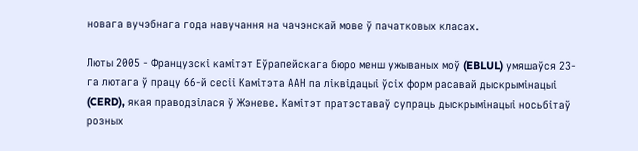новага вучэбнага года навучання на чачэнскай мове ў пачатковых класах.

Люты 2005 - Французскі камітэт Еўрапейскага бюро менш ужываных моў (EBLUL) умяшаўся 23-га лютага ў працу 66-й сесіі Камітэта ААН па ліквідацыі ўсіх форм расавай дыскрымінацыі (CERD), якая праводзілася ў Жэневе. Камітэт пратэставаў супраць дыскрымінацыі носьбітаў розных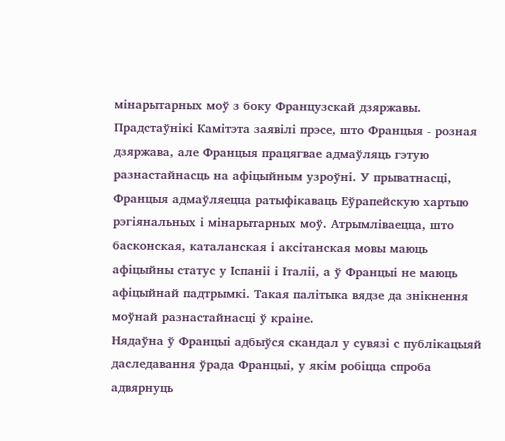мінарытарных моў з боку Французскай дзяржавы.
Прадстаўнікі Камітэта заявілі прэсе, што Францыя - розная дзяржава, але Францыя працягвае адмаўляць гэтую разнастайнасць на афіцыйным узроўні. У прыватнасці, Францыя адмаўляецца ратыфікаваць Еўрапейскую хартыю рэгіянальных і мінарытарных моў. Атрымліваецца, што басконская, каталанская і аксітанская мовы маюць афіцыйны статус у Іспаніі і Італіі, а ў Францыі не маюць афіцыйнай падтрымкі. Такая палітыка вядзе да знікнення моўнай разнастайнасці ў краіне.
Нядаўна ў Францыі адбыўся скандал у сувязі с публікацыяй даследавання ўрада Францыі, у якім робіцца спроба адвярнуць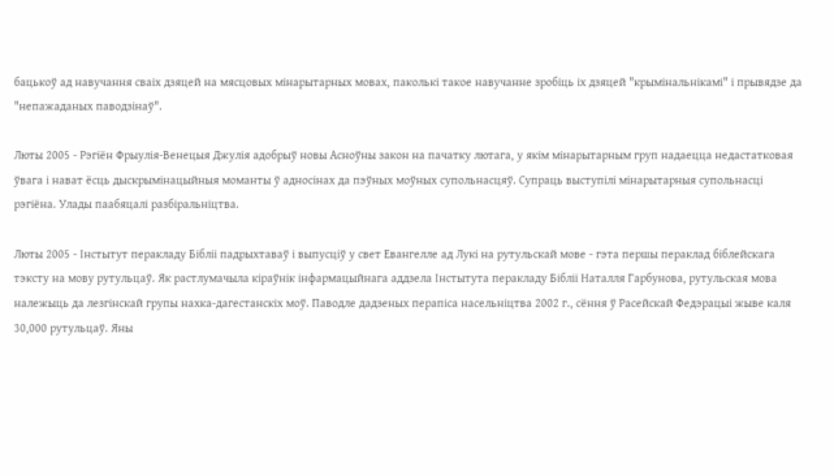бацькоў ад навучання сваіх дзяцей на мясцовых мінарытарных мовах, паколькі такое навучанне зробіць іх дзяцей "крымінальнікамі" і прывядзе да "непажаданых паводзінаў".

Люты 2005 - Рэгіён Фрыулія-Венецыя Джулія адобрыў новы Асноўны закон на пачатку лютага, у якім мінарытарным груп надаецца недастатковая ўвага і нават ёсць дыскрымінацыйныя моманты ў адносінах да пэўных моўных супольнасцяў. Супраць выступілі мінарытарныя супольнасці рэгіёна. Улады паабяцалі разбіральніцтва.

Люты 2005 - Інстытут перакладу Бібліі падрыхтаваў і выпусціў у свет Евангелле ад Лукі на рутульскай мове - гэта першы пераклад біблейскага тэксту на мову рутульцаў. Як растлумачыла кіраўнік інфармацыйнага аддзела Інстытута перакладу Бібліі Наталля Гарбунова, рутульская мова належыць да лезгінскай групы нахка-дагестанскіх моў. Паводле дадзеных перапіса насельніцтва 2002 г., сёння ў Расейскай Федэрацыі жыве каля 30,000 рутульцаў. Яны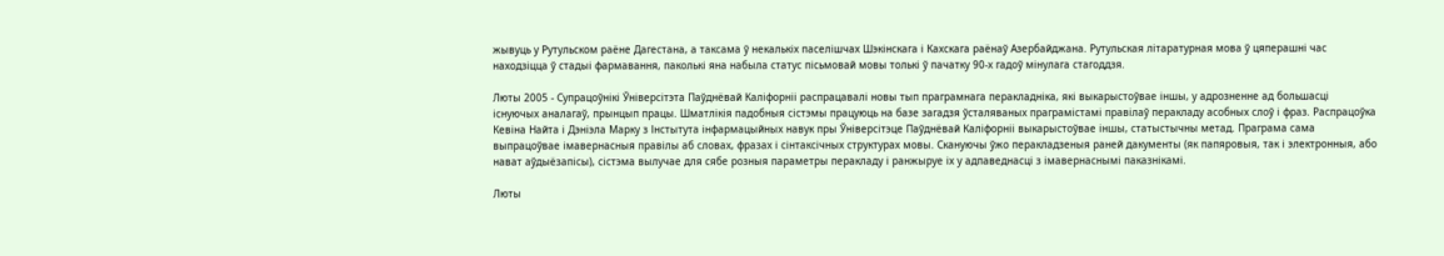жывуць у Рутульском раёне Дагестана, а таксама ў некалькіх паселішчах Шэкінскага і Кахскага раёнаў Азербайджана. Рутульская літаратурная мова ў цяперашні час находзіцца ў стадыі фармавання, паколькі яна набыла статус пісьмовай мовы толькі ў пачатку 90-х гадоў мінулага стагоддзя.

Люты 2005 - Супрацоўнікі Ўніверсітэта Паўднёвай Каліфорніі распрацавалі новы тып праграмнага перакладніка, які выкарыстоўвае іншы, у адрозненне ад большасці існуючых аналагаў, прынцып працы. Шматлікія падобныя сістэмы працуюць на базе загадзя ўсталяваных праграмістамі правілаў перакладу асобных слоў і фраз. Распрацоўка Кевіна Найта і Дэніэла Марку з Інстытута інфармацыйных навук пры Ўніверсітэце Паўднёвай Каліфорніі выкарыстоўвае іншы, статыстычны метад. Праграма сама выпрацоўвае імавернасныя правілы аб словах, фразах і сінтаксічных структурах мовы. Скануючы ўжо перакладзеныя раней дакументы (як папяровыя, так і электронныя, або нават аўдыёзапісы), сістэма вылучае для сябе розныя параметры перакладу і ранжыруе іх у адпаведнасці з імавернаснымі паказнікамі.

Люты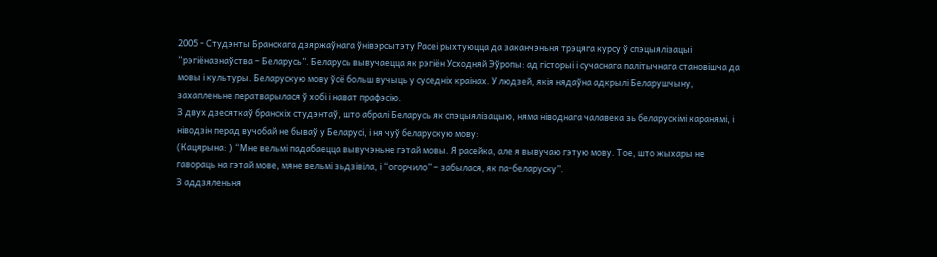2005 - Студэнты Бранскага дзяржаўнага ўнівэрсытэту Расеі рыхтуюцца да заканчэньня трэцяга курсу ў спэцыялізацыі “рэгіёназнаўства – Беларусь”. Беларусь вывучаецца як рэгіён Усходняй Эўропы: ад гісторыі і сучаснага палітычнага становішча да мовы і культуры. Беларускую мову ўсё больш вучыць у суседніх краінах. У людзей, якія нядаўна адкрылі Беларушчыну, захапленьне ператварылася ў хобі і нават прафэсію.
З двух дзесяткаў бранскіх студэнтаў, што абралі Беларусь як спэцыялізацыю, няма ніводнага чалавека зь беларускімі каранямі, і ніводзін перад вучобай не бываў у Беларусі, і ня чуў беларускую мову:
(Кацярына: ) “Мне вельмі падабаецца вывучэньне гэтай мовы. Я расейка, але я вывучаю гэтую мову. Тое, што жыхары не гавораць на гэтай мове, мяне вельмі зьдзівіла, і “огорчило” – забылася, як па-беларуску”.
З аддзяленьня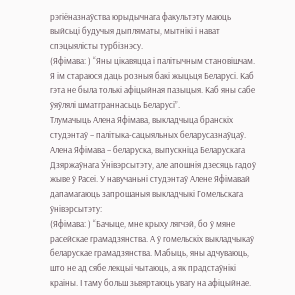рэгіёназнаўства юрыдычнага факультэту маюць выйсьці будучыя дыпляматы, мытнікі і нават спэцыялісты турбізнэсу.
(Яфімава: ) “Яны цікавяцца і палітычным становішчам. Я ім стараюся даць розныя бакі жыцьця Беларусі. Каб гэта не была толькі афіцыйная пазыцыя. Каб яны сабе ўяўлялі шматграннасьць Беларусі”.
Тлумачыць Алена Яфімава, выкладчыца бранскіх студэнтаў – палітыка-сацыяльных беларусазнаўцаў. Алена Яфімава – беларуска, выпускніца Беларускага Дзяржаўнага Ўнівэрсытэту, але апошнія дзесяць гадоў жыве ў Расеі. У навучаньні студэнтаў Алене Яфімавай дапамагаюць запрошаныя выкладчыкі Гомельскага ўнівэрсытэту:
(Яфімава: ) “Бачыце, мне крыху лягчэй, бо ў мяне расейскае грамадзянства. А ў гомельскіх выкладчыкаў беларускае грамадзянства. Мабыць, яны адчуваюць, што не ад сябе лекцыі чытаюць, а як прадстаўнікі краіны. І таму больш зьвяртаюць увагу на афіцыйнае.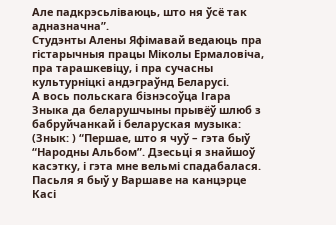Але падкрэсьліваюць, што ня ўсё так адназначна”.
Студэнты Алены Яфімавай ведаюць пра гістарычныя працы Міколы Ермаловіча, пра тарашкевіцу, і пра сучасны культурніцкі андэграўнд Беларусі.
А вось польскага бізнэсоўца Ігара Зныка да беларушчыны прывёў шлюб з бабруйчанкай і беларуская музыка:
(Знык: ) “Першае, што я чуў – гэта быў “Народны Альбом”. Дзесьці я знайшоў касэтку, і гэта мне вельмі спадабалася. Пасьля я быў у Варшаве на канцэрце Касі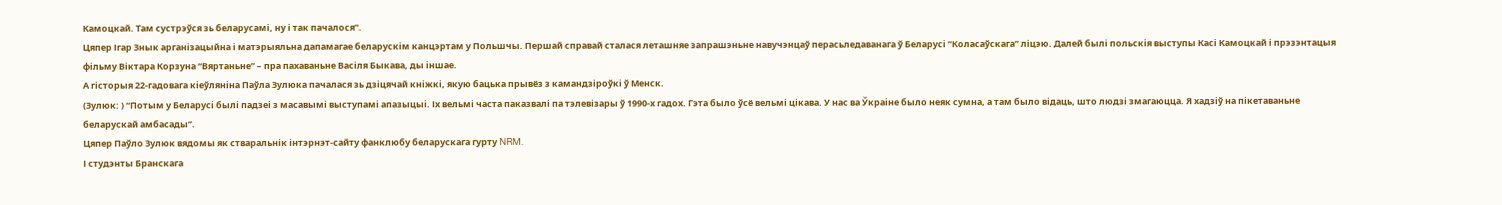Камоцкай. Там сустрэўся зь беларусамі, ну і так пачалося”.
Цяпер Ігар Знык арганізацыйна і матэрыяльна дапамагае беларускім канцэртам у Польшчы. Першай справай сталася леташняе запрашэньне навучэнцаў перасьледаванага ў Беларусі “Коласаўскага” ліцэю. Далей былі польскія выступы Касі Камоцкай і прэзэнтацыя фільму Віктара Корзуна “Вяртаньне” – пра пахаваньне Васіля Быкава, ды іншае.
А гісторыя 22-гадовага кіеўляніна Паўла Зулюка пачалася зь дзіцячай кніжкі, якую бацька прывёз з камандзіроўкі ў Менск.
(Зулюк: ) “Потым у Беларусі былі падзеі з масавымі выступамі апазыцыі. Іх вельмі часта паказвалі па тэлевізары ў 1990-х гадох. Гэта было ўсё вельмі цікава. У нас ва Ўкраіне было неяк сумна, а там было відаць, што людзі змагаюцца. Я хадзіў на пікетаваньне беларускай амбасады”.
Цяпер Паўло Зулюк вядомы як стваральнік інтэрнэт-сайту фанклюбу беларускага гурту NRM.
І студэнты Бранскага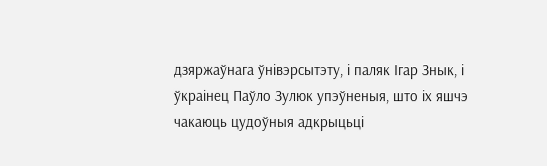дзяржаўнага ўнівэрсытэту, і паляк Ігар Знык, і ўкраінец Паўло Зулюк упэўненыя, што іх яшчэ чакаюць цудоўныя адкрыцьці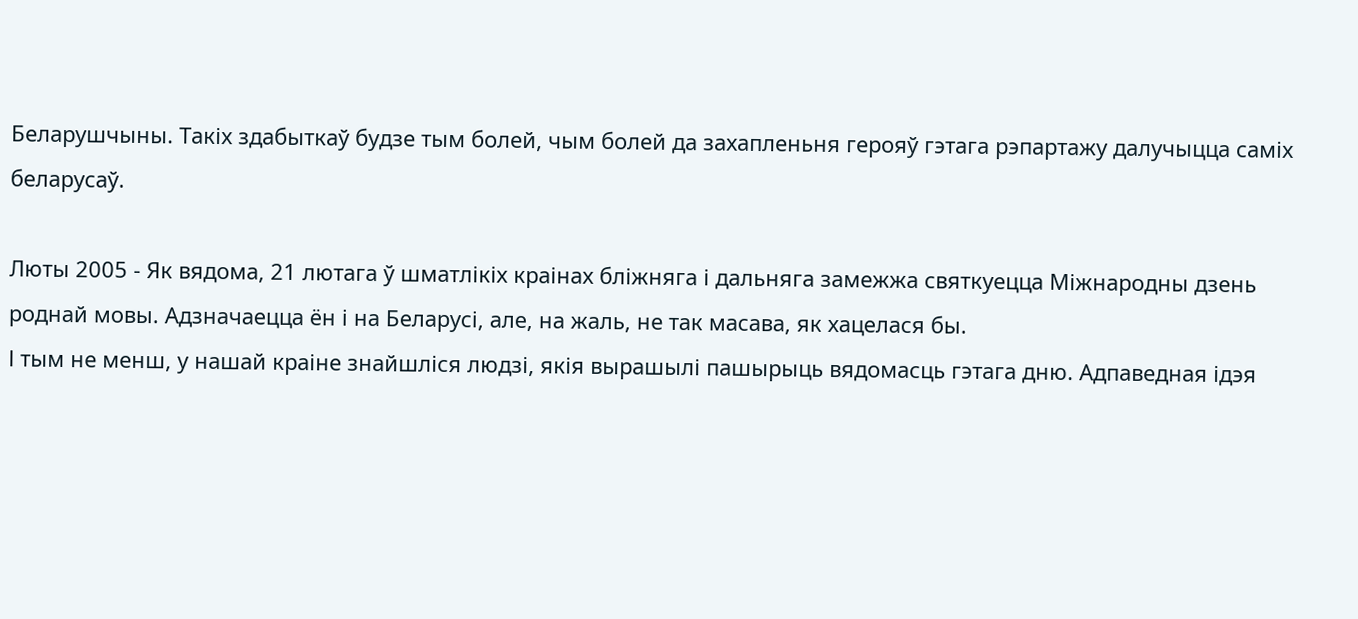Беларушчыны. Такіх здабыткаў будзе тым болей, чым болей да захапленьня герояў гэтага рэпартажу далучыцца саміх беларусаў.

Люты 2005 - Як вядома, 21 лютага ў шматлікіх краінах бліжняга і дальняга замежжа святкуецца Міжнародны дзень роднай мовы. Адзначаецца ён і на Беларусі, але, на жаль, нe так масава, як хацелася бы.
І тым нe менш, у нашай краіне знайшліся людзі, якія вырашылі пашырыць вядомасць гэтага дню. Адпаведная ідэя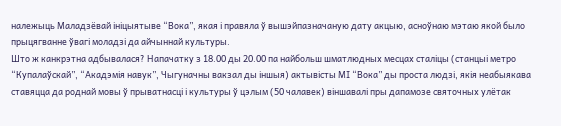належыць Маладзёвай ініцыятыве “Вока”, якая і правяла ў вышэйпазначаную дату акцыю, асноўнаю мэтаю якой было прыцягванне ўвагі моладзі да айчыннай культуры.
Што ж канкрэтна адбывалася? Напачатку з 18.00 ды 20.00 па найбольш шматлюдных месцах сталіцы (станцыі метро “Купалаўскай”, “Акадэмія навук”, Чыгуначны вакзал ды іншыя) актывісты МІ “Вока” ды проста людзі, якія неабыякава ставяцца да роднай мовы ў прыватнасці і культуры ў цэлым (50 чалавек) віншавалі пры дапамозе святочных улётак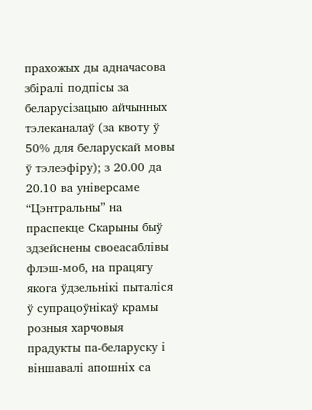прахожых ды адначасова збіралі подпісы за беларусізацыю айчынных тэлеканалаў (за квоту ў 50% для беларускай мовы ў тэлеэфіру); з 20.00 да 20.10 ва універсаме “Цэнтральны” на праспекце Скарыны быў здзейснены своеасаблівы флэш-моб, на працягу якога ўдзельнікі пыталіся ў супрацоўнікаў крамы розныя харчовыя прадукты па-беларуску і віншавалі апошніх са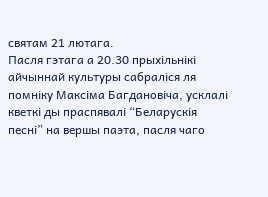святам 21 лютага.
Пасля гэтага а 20.30 прыхільнікі айчыннай культуры сабраліся ля помніку Максіма Багдановіча, усклалі кветкі ды праспявалі “Беларускія песні” на вершы паэта, пасля чаго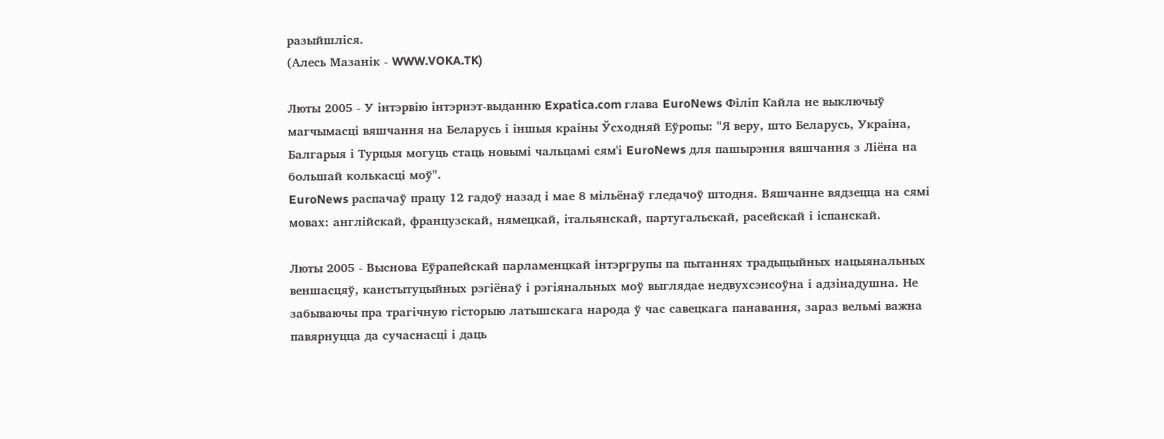разыйшліся.
(Алесь Мазанік - WWW.VOKA.TK)

Люты 2005 - У інтэрвію інтэрнэт-выданню Expatica.com глава EuroNews Філіп Кайла не выключыў магчымасці вяшчання на Беларусь і іншыя краіны Ўсходняй Еўропы: "Я веру, што Беларусь, Украіна, Балгарыя і Турцыя могуць стаць новымі чальцамі сям'і EuroNews для пашырэння вяшчання з Ліёна на большай колькасці моў".
EuroNews распачаў працу 12 гадоў назад і мае 8 мільёнаў гледачоў штодня. Вяшчанне вядзецца на сямі мовах: англійскай, французскай, нямецкай, італьянскай, партугальскай, расейскай і іспанскай.

Люты 2005 - Выснова Еўрапейскай парламенцкай інтэргрупы па пытаннях традыцыйных нацыянальных веншасцяў, канстытуцыйных рэгіёнаў і рэгіянальных моў выглядае недвухсэнсоўна і адзінадушна. Не забываючы пра трагічную гісторыю латышскага народа ў час савецкага панавання, зараз вельмі важна павярнуцца да сучаснасці і даць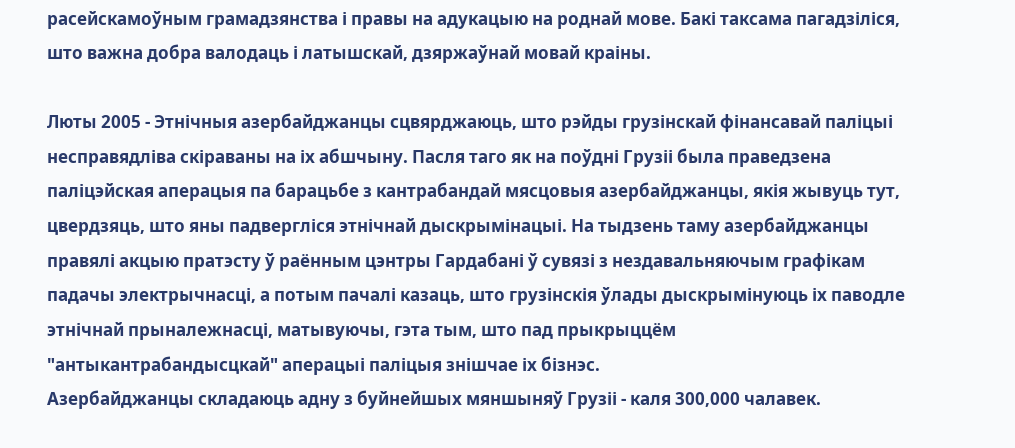расейскамоўным грамадзянства і правы на адукацыю на роднай мове. Бакі таксама пагадзіліся, што важна добра валодаць і латышскай, дзяржаўнай мовай краіны.

Люты 2005 - Этнічныя азербайджанцы сцвярджаюць, што рэйды грузінскай фінансавай паліцыі несправядліва скіраваны на іх абшчыну. Пасля таго як на поўдні Грузіі была праведзена паліцэйская аперацыя па барацьбе з кантрабандай мясцовыя азербайджанцы, якія жывуць тут, цвердзяць, што яны падвергліся этнічнай дыскрымінацыі. На тыдзень таму азербайджанцы правялі акцыю пратэсту ў раённым цэнтры Гардабані ў сувязі з нездавальняючым графікам падачы электрычнасці, а потым пачалі казаць, што грузінскія ўлады дыскрымінуюць іх паводле этнічнай прыналежнасці, матывуючы, гэта тым, што пад прыкрыццём "антыкантрабандысцкай" аперацыі паліцыя знішчае іх бізнэс.
Азербайджанцы складаюць адну з буйнейшых мяншыняў Грузіі - каля 300,000 чалавек.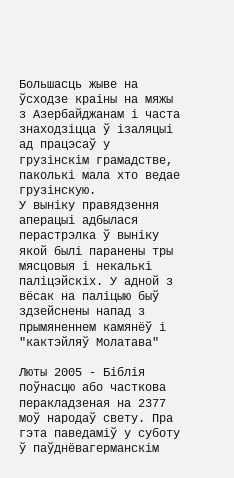Большасць жыве на ўсходзе краіны на мяжы з Азербайджанам і часта знаходзіцца ў ізаляцыі ад працэсаў у грузінскім грамадстве, паколькі мала хто ведае грузінскую.
У выніку правядзення аперацыі адбылася перастрэлка ў выніку якой былі паранены тры мясцовыя і некалькі паліцэйскіх. У адной з вёсак на паліцыю быў здзейснены напад з прымяненнем камянёў і "кактэйляў Молатава"

Люты 2005 - Біблія поўнасцю або часткова перакладзеная на 2377 моў народаў свету. Пра гэта паведаміў у суботу ў паўднёвагерманскім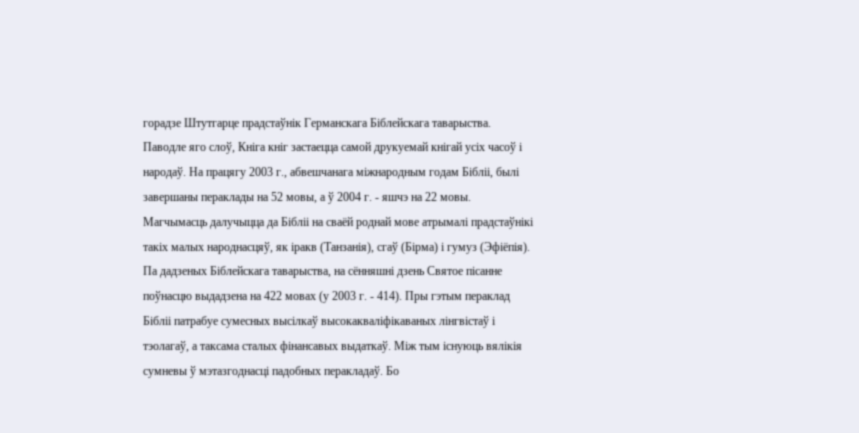горадзе Штутгарце прадстаўнік Германскага Біблейскага таварыства. Паводле яго слоў, Кніга кніг застаецца самой друкуемай кнігай усіх часоў і народаў. На працягу 2003 г., абвешчанага міжнародным годам Бібліі, былі завершаны пераклады на 52 мовы, а ў 2004 г. - яшчэ на 22 мовы. Магчымасць далучыцца да Бібліі на сваёй роднай мове атрымалі прадстаўнікі такіх малых народнасцяў, як іракв (Танзанія), сгаў (Бірма) і гумуз (Эфіёпія). Па дадзеных Біблейскага таварыства, на сённяшні дзень Святое пісанне поўнасцю выдадзена на 422 мовах (у 2003 г. - 414). Пры гэтым пераклад Бібліі патрабуе сумесных высілкаў высокакваліфікаваных лінгвістаў і тэолагаў, а таксама сталых фінансавых выдаткаў. Між тым існуюць вялікія сумневы ў мэтазгоднасці падобных перакладаў. Бо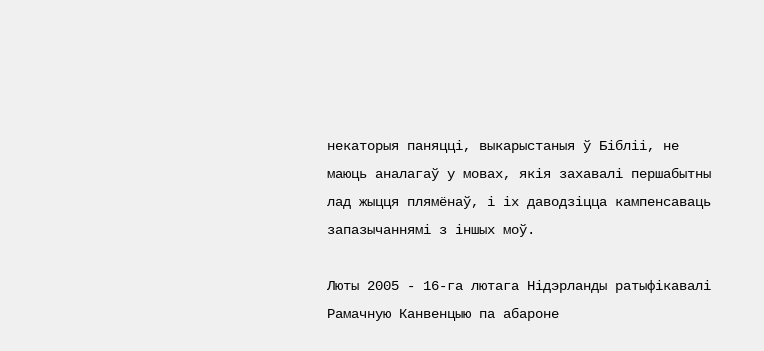некаторыя паняцці, выкарыстаныя ў Бібліі, не маюць аналагаў у мовах, якія захавалі першабытны лад жыцця плямёнаў, і іх даводзіцца кампенсаваць запазычаннямі з іншых моў.

Люты 2005 - 16-га лютага Нідэрланды ратыфікавалі Рамачную Канвенцыю па абароне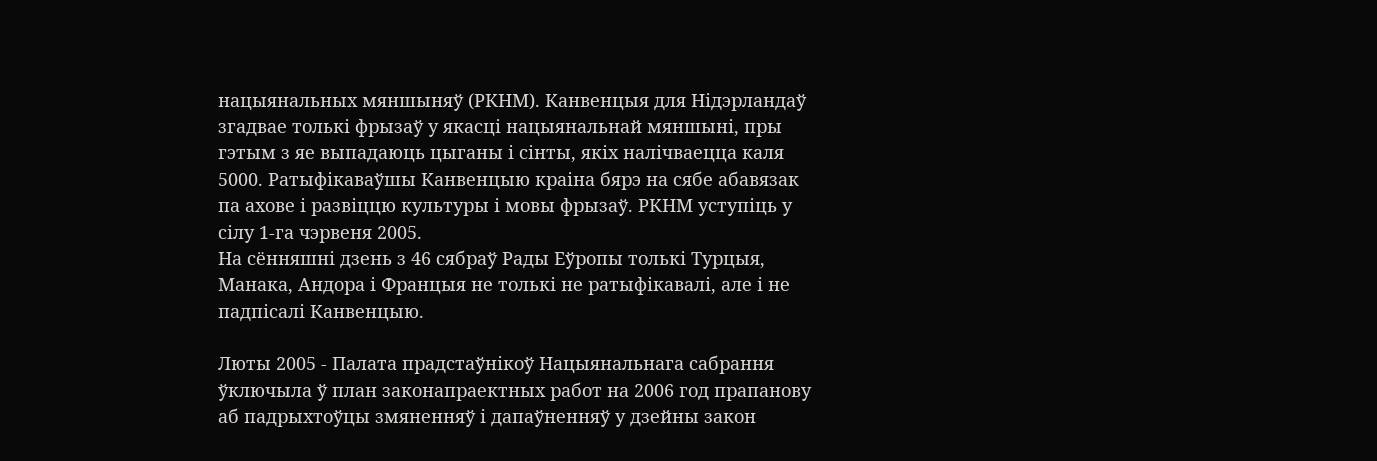нацыянальных мяншыняў (РКНМ). Канвенцыя для Нідэрландаў згадвае толькі фрызаў у якасці нацыянальнай мяншыні, пры гэтым з яе выпадаюць цыганы і сінты, якіх налічваецца каля 5000. Ратыфікаваўшы Канвенцыю краіна бярэ на сябе абавязак па ахове і развіццю культуры і мовы фрызаў. РКНМ уступіць у сілу 1-га чэрвеня 2005.
На сённяшні дзень з 46 сябраў Рады Еўропы толькі Турцыя, Манака, Андора і Францыя не толькі не ратыфікавалі, але і не падпісалі Канвенцыю.

Люты 2005 - Палата прадстаўнікоў Нацыянальнага сабрання ўключыла ў план законапраектных работ на 2006 год прапанову аб падрыхтоўцы змяненняў і дапаўненняў у дзейны закон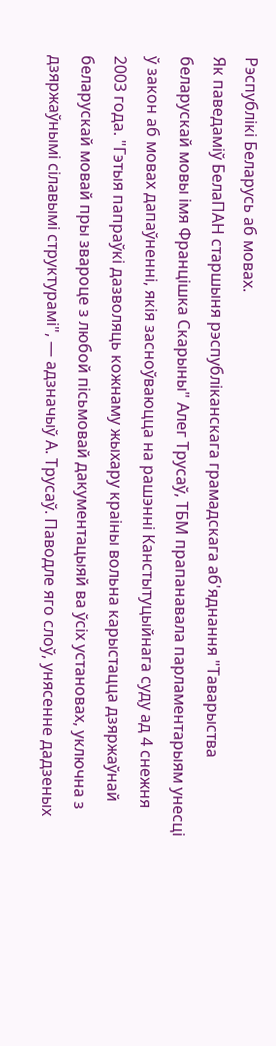Рэспублікі Беларусь аб мовах.
Як паведаміў БелаПАН старшыня рэспубліканскага грамадскага аб'яднання "Таварыства беларускай мовы імя Францішка Скарыны" Алег Трусаў, ТБМ прапанавала парламентарыям унесці ў закон аб мовах дапаўненні, якія засноўваюцца на рашэнні Канстытуцыйнага суду ад 4 снежня 2003 года. "Гэтыя папраўкі дазволяць кожнаму жыхару краіны вольна карыстацца дзяржаўнай беларускай мовай пры звароце з любой пісьмовай дакументацыяй ва ўсіх установах, уключна з дзяржаўнымі сілавымі структурамі", — адзначыў А. Трусаў. Паводле яго слоў, унясенне дадзеных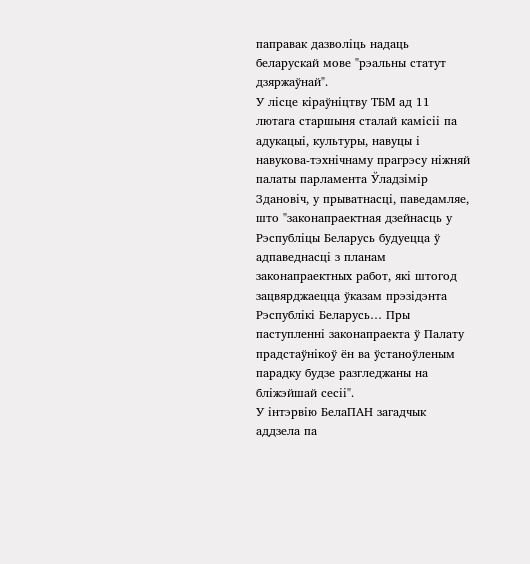паправак дазволіць надаць беларускай мове "рэальны статут дзяржаўнай".
У лісце кіраўніцтву ТБМ ад 11 лютага старшыня сталай камісіі па адукацыі, культуры, навуцы і навукова-тэхнічнаму прагрэсу ніжняй палаты парламента Ўладзімір Здановіч, у прыватнасці, паведамляе, што "законапраектная дзейнасць у Рэспубліцы Беларусь будуецца ў адпаведнасці з планам законапраектных работ, які штогод зацвярджаецца ўказам прэзідэнта Рэспублікі Беларусь… Пры паступленні законапраекта ў Палату прадстаўнікоў ён ва ўстаноўленым парадку будзе разгледжаны на бліжэйшай сесіі".
У інтэрвію БелаПАН загадчык аддзела па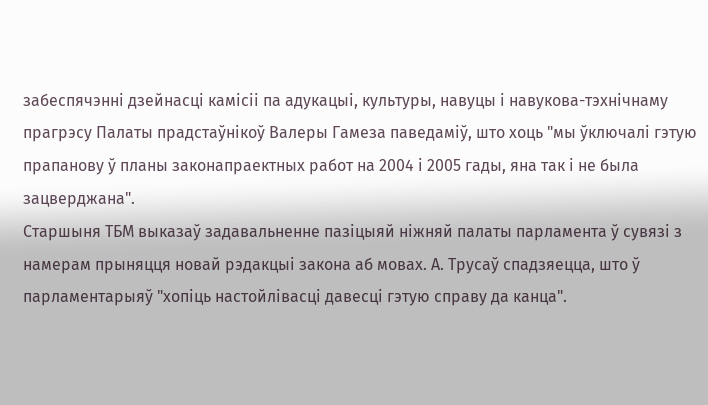забеспячэнні дзейнасці камісіі па адукацыі, культуры, навуцы і навукова-тэхнічнаму прагрэсу Палаты прадстаўнікоў Валеры Гамеза паведаміў, што хоць "мы ўключалі гэтую прапанову ў планы законапраектных работ на 2004 і 2005 гады, яна так і не была зацверджана".
Старшыня ТБМ выказаў задавальненне пазіцыяй ніжняй палаты парламента ў сувязі з намерам прыняцця новай рэдакцыі закона аб мовах. А. Трусаў спадзяецца, што ў парламентарыяў "хопіць настойлівасці давесці гэтую справу да канца".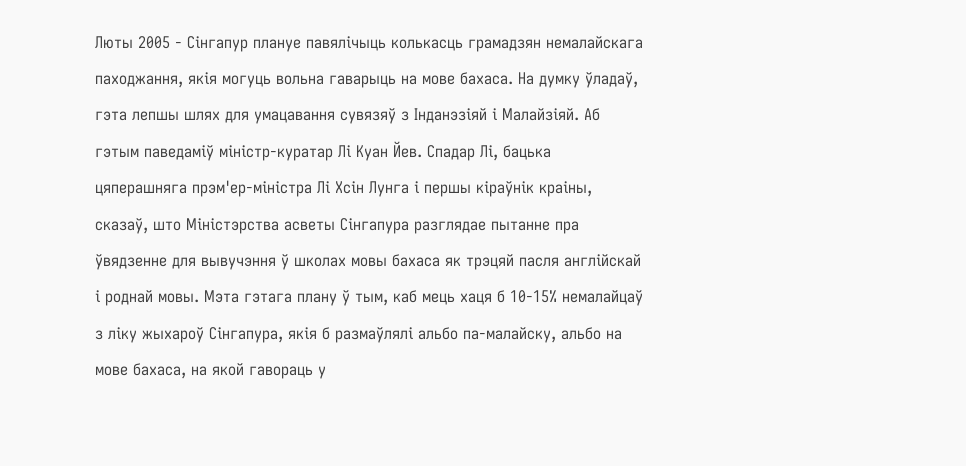Люты 2005 - Сінгапур плануе павялічыць колькасць грамадзян немалайскага паходжання, якія могуць вольна гаварыць на мове бахаса. На думку ўладаў, гэта лепшы шлях для умацавання сувязяў з Інданэзіяй і Малайзіяй. Аб гэтым паведаміў міністр-куратар Лі Куан Йев. Спадар Лі, бацька цяперашняга прэм'ер-міністра Лі Хсін Лунга і першы кіраўнік краіны, сказаў, што Міністэрства асветы Сінгапура разглядае пытанне пра ўвядзенне для вывучэння ў школах мовы бахаса як трэцяй пасля англійскай і роднай мовы. Мэта гэтага плану ў тым, каб мець хаця б 10-15% немалайцаў з ліку жыхароў Сінгапура, якія б размаўлялі альбо па-малайску, альбо на мове бахаса, на якой гавораць у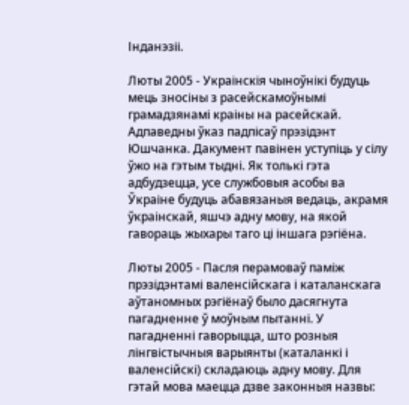Інданэзіі.

Люты 2005 - Украінскія чыноўнікі будуць мець зносіны з расейскамоўнымі грамадзянамі краіны на расейскай. Адпаведны ўказ падпісаў прэзідэнт Юшчанка. Дакумент павінен уступіць у сілу ўжо на гэтым тыдні. Як толькі гэта адбудзецца, усе службовыя асобы ва Ўкраіне будуць абавязаныя ведаць, акрамя ўкраінскай, яшчэ адну мову, на якой гавораць жыхары таго ці іншага рэгіёна.

Люты 2005 - Пасля перамоваў паміж прэзідэнтамі валенсійскага і каталанскага аўтаномных рэгіёнаў было дасягнута пагадненне ў моўным пытанні. У пагадненні гаворыцца, што розныя лінгвістычныя варыянты (каталанкі і валенсійскі) складаюць адну мову. Для гэтай мова маецца дзве законныя назвы: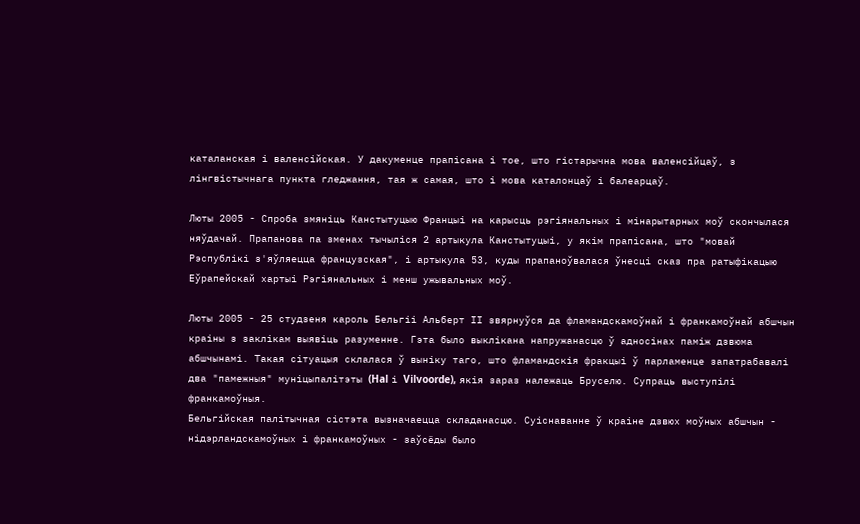каталанская і валенсійская. У дакуменце прапісана і тое, што гістарычна мова валенсійцаў, з лінгвістычнага пункта гледжання, тая ж самая, што і мова каталонцаў і балеарцаў.

Люты 2005 - Спроба змяніць Канстытуцыю Францыі на карысць рэгіянальных і мінарытарных моў скончылася няўдачай. Прапанова па зменах тычыліся 2 артыкула Канстытуцыі, у якім прапісана, што "мовай Рэспублікі з'яўляецца французская", і артыкула 53, куды прапаноўвалася ўнесці сказ пра ратыфікацыю Еўрапейскай хартыі Рэгіянальных і менш ужывальных моў.

Люты 2005 - 25 студзеня кароль Бельгіі Альберт ІІ звярнуўся да фламандскамоўнай і франкамоўнай абшчын краіны з заклікам выявіць разуменне. Гэта было выклікана напружанасцю ў адносінах паміж дзвюма абшчынамі. Такая сітуацыя склалася ў выніку таго, што фламандскія фракцыі ў парламенце запатрабавалі два "памежныя" муніцыпалітэты (Hal і Vilvoorde), якія зараз належаць Бруселю. Супраць выступілі франкамоўныя.
Бельгійская палітычная сістэта вызначаецца складанасцю. Суіснаванне ў краіне дзвюх моўных абшчын - нідэрландскамоўных і франкамоўных - заўсёды было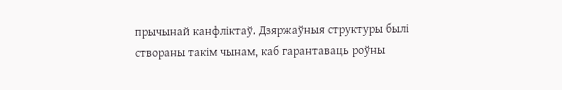прычынай канфліктаў. Дзяржаўныя структуры былі створаны такім чынам, каб гарантаваць роўны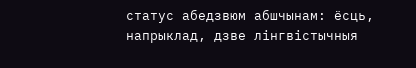статус абедзвюм абшчынам: ёсць, напрыклад, дзве лінгвістычныя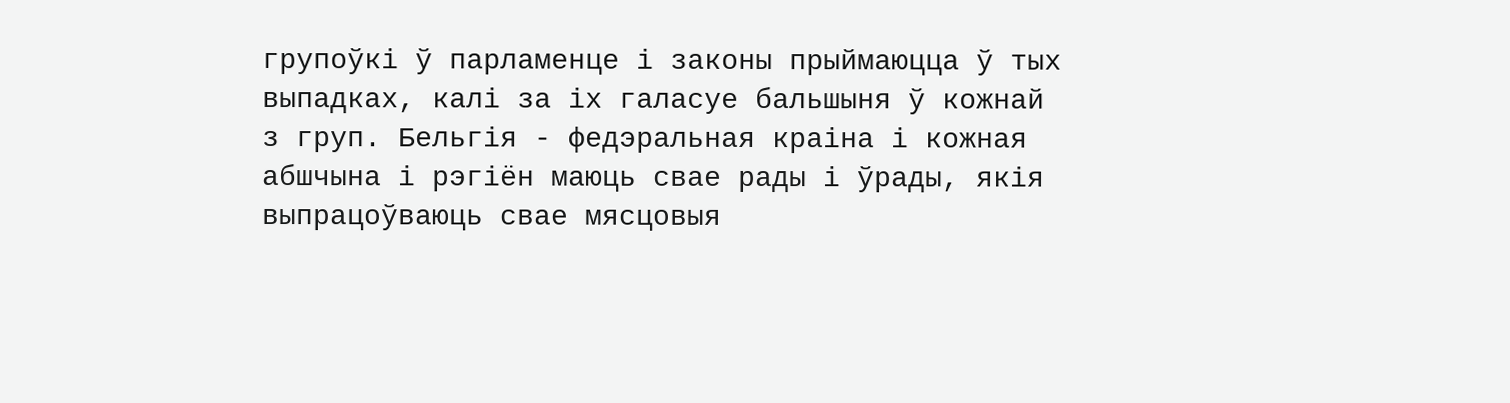групоўкі ў парламенце і законы прыймаюцца ў тых выпадках, калі за іх галасуе бальшыня ў кожнай з груп. Бельгія - федэральная краіна і кожная абшчына і рэгіён маюць свае рады і ўрады, якія выпрацоўваюць свае мясцовыя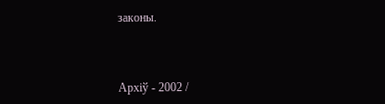законы.



Архіў - 2002 /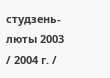студзень-люты 2003 / 2004 г. /